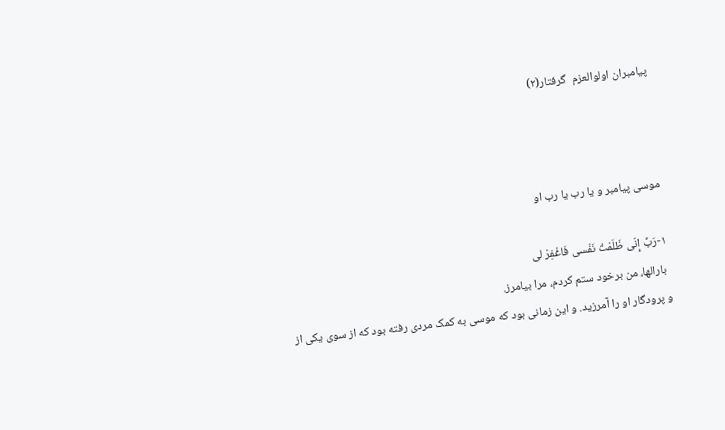پیامبران اولوالعزم  گرفتار(۲)



موسی پیامبر و یا رب یا رب او

۱-رَبِّ إِنّی ظَلَمْتُ نَفْسی فَاغْفِرْ لی
 بارالها، من برخود ستم کردم، مرا بیامرز.
و پرودگار او را آمرزید. و این زمانی بود که موسی به کمک مردی رفته بود که از سوی یکی از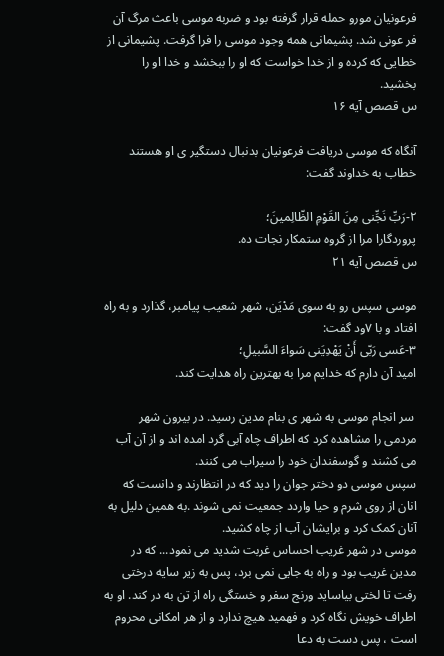فرعونیان مورو حمله قرار گرفته بود و ضربه موسی باعث مرگ آن فر عونی شد. پشیمانی همه وجود موسی را فرا گرفت. پشیمانی از خطایی که کرده و از خدا خواست که او را ببخشد و خدا او را بخشید.
س قصص آیه ۱۶

آنگاه که موسی دریافت فرعونیان بدنبال دستگیر ی او هستند خطاب به خداوند گفت:

۲-رَبِّ نَجِّنی مِنَ القَوْمِ الظّالِمینَ؛
پروردگارا مرا از گروه ستمکار نجات ده.
س قصص آیه ۲۱

موسی سپس رو به سوی مَدْیَن، شهر شعیب پیامبر، گذارد و به راه افتاد و با ۷ود گفت:
۳-عَسی رَبّی أَنْ یَهْدِیَنی سَواءَ السَّبیلِ؛
امید آن دارم که خدایم مرا به بهترین راه هدایت کند.

 سر انجام موسی به شهر ی بنام مدین رسید. در بیرون شهر مردمی را مشاهده کرد که اطراف چاه آبی گرد امده اند و از آن آب می کشند و گوسفندان خود را سیراب می کنند.
سپس موسی دو دختر جوان را دید که در انتظارند و دانست که انان از روی شرم و حیا واردد جمعیت نمی شوند .به همین دلیل به آنان کمک کرد و برایشان آب از چاه کشید.
موسی در شهر غریب احساس غربت شدید می نمود... که در مدین غریب بود و راه به جایی نمی برد، پس به زیر سایه درختی رفت تا لختی بیاساید ورنج سفر و خستگی راه از تن به در کند. او به اطراف خویش نگاه کرد و فهمید هیچ ندارد و از هر امکانی محروم است ، پس دست به دعا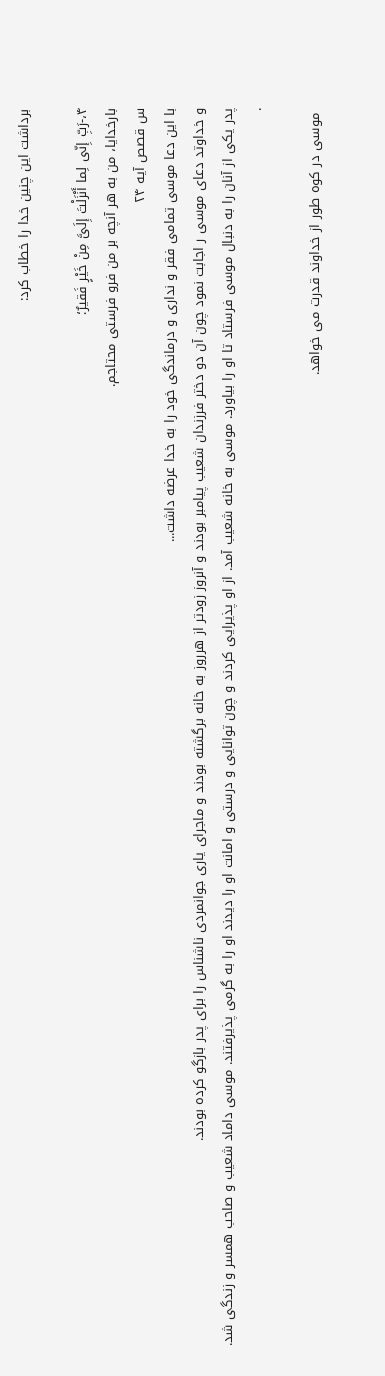برداشت این چنین خدا را خطاب کرد:

۴،-رَبِّ إِنّی لِما أَنْزَلْتَ إِلَیَّ مِنْ خَیْرٍ فَقیرٌ؛
بارخدایا، من به هر آنچه بر من فرو فرستی محتاجم.
س قصص آیه ۲۴
با این دعا موسی تمامی فقر و نداری و درماندگی خود را به خدا عرضه داشت...
و خداوتد دعای موسی ر اجابت نمود چون آن دو دختر فرزندان شعیب پیامبر بودند و آنروز زودتر از هرروز به خانه برگشته بودند و ماجرای یاری جوانمردی ناشناس را برای پدر بازگو کرده بودند.
پدر یکی از آنان را به دنبال موسی فرستاد تا او را بیاورد. موسی به خانه شعیب آمد. از او پذیرایی کردند و چون توانایی و درستی و امانت او را دیدند او را به گرمی پذیرفتند. موسی داماد شعیب و صاحب همسر و زندگی شد.
.

 موسی در کوه طور از خداوند قدرت می خواهد.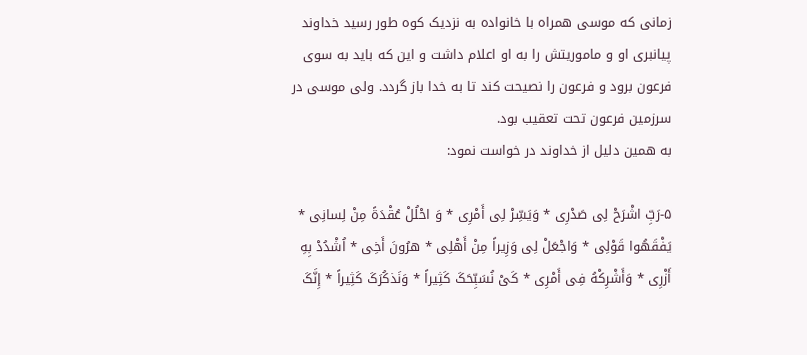زمانی که موسی همراه با خانواده به نزدیک کوه طور رسید خداوند پیانبری او و ماموریتش را به او اعلام داشت و این که باید به سوی فرعون برود و فرعون را نصیحت کند تا به خدا باز گردد. ولی موسی در سرزمین فرعون تحت تعقیب بود.
به همین دلیل از خداوند در خواست نمود:

۵-رَبِّ اشْرَحْ لِی صَدْرِی * وَیَسِّرْ لِی أَمْرِی * وَ احْلُلْ عُقْدَةً مِنْ لِسانِی * یَفْقَهُوا قَوْلِی * وَاجْعَلْ لِی وَزِیراً مِنْ أَهْلِی * هرُونَ أَخِی * اُشْدُدْ بِهِ أَزْرِی * وَأَشْرِکْهُ فِی أَمْرِی * کَیْ نُسَبِّحَکَ کَثِیراً * وَنَذکُرَکَ کَثِیراً * إِنَّکَ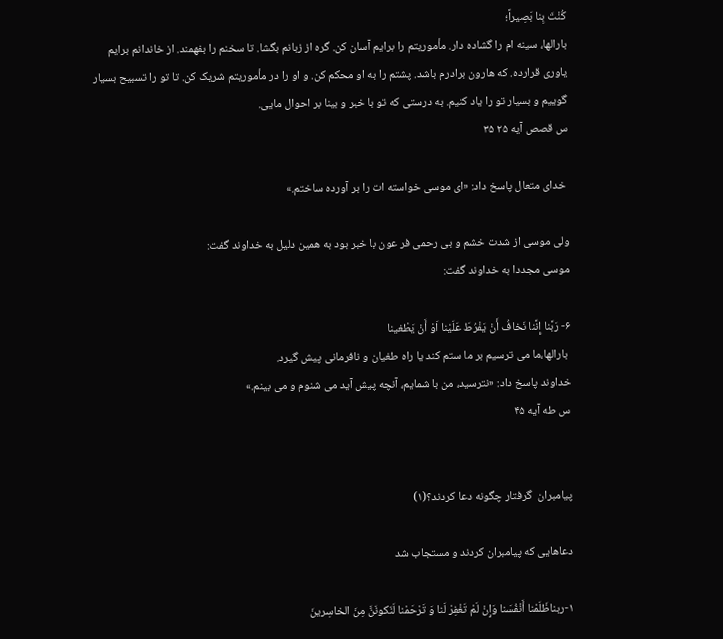کُنْتَ بِنا بَصِیراً؛
بارالها، سینه ام را گشاده دار. مأموریتم را برایم آسان کن. گره از زبانم بگشا. تا سخنم را بفهمند. از خاندانم برایم یاوری قرارده. که هارون برادرم باشد. پشتم را به او محکم کن. و او را در مأموریتم شریک کن. تا تو را تسبیح بسیار گوییم و بسیار تو را یاد کنیم. به درستی که تو با خبر و بینا بر احوال مایی.
س قصص آیه ۲۵ ۳۵

 خدای متعال پاسخ داد: «ای موسی خواسته ات را بر آورده ساختم.»

ولی موسی از شدت خشم و بی رحمی فر عون با خبر بود به همین دلیل به خداوند گفت:
موسی مجددا به خداوند گفت:

۶- رَبَّنا إِنَّنا نَخافُ أَنْ یَفْرُطَ عَلَیْنا اَوْ أَنْ یَطْغینا
 بارالها،ما می ترسیم بر ما ستم کند یا راه طغیان و نافرمانی پیش گیرد.
خداوند پاسخ داد: «نترسید، من با شمایم، آنچه پیش آید می شنوم و می بینم.»
س طه آیه ۴۵


پیامبران  گرفتار چگونه دعا کردند؟(۱)

دعاهایی که پیامبران کردند و مستجاب شد

۱-ربناظَلَمْنا أَنْفُسَنا وَإِنْ لَمْ تَغْفِرْ لَنا وَ تَرْحَمْنا لَنَکونَنَّ مِنَ الخاسِرینَ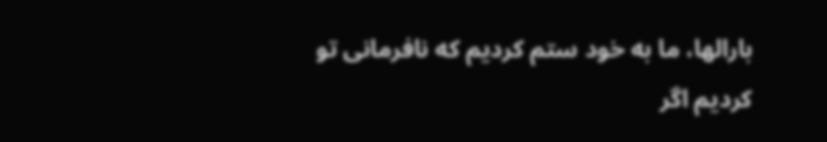بارالها، ما به خود ستم کردیم که نافرمانی تو کردیم اگر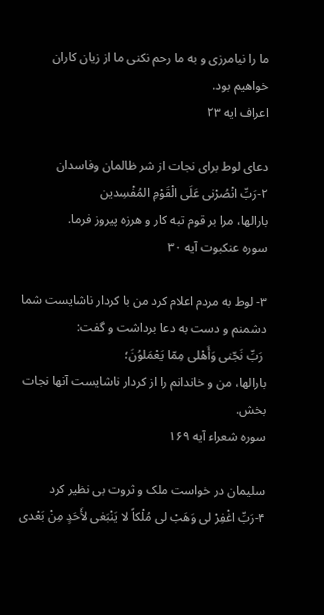ما را نیامرزی و به ما رحم نکنی ما از زیان کاران خواهیم بود.
اعراف ایه ۲۳

دعای لوط برای نجات از شر ظالمان وفاسدان
۲-رَبِّ انْصُرْنی عَلَی الْقَوْمِ المُفْسِدین
بارالها، مرا بر قوم تبه کار و هرزه پیروز فرما.
سوره عنکبوت آیه ۳۰

۳- لوط به مردم اعلام کرد من با کردار ناشایست شما دشمنم و دست به دعا برداشت و گفت:
 رَبِّ نَجّنی وَأَهْلی مِمّا یَعْمَلوُنَ؛
بارالها، من و خاندانم را از کردار ناشایست آنها نجات بخش.
سوره شعراء آیه ۱۶۹

سلیمان در خواست ملک و ثروت بی نظیر کرد
۴-رَبِّ اغْفِرْ لی وَهَبْ لی مُلْکاً لا یَنْبَغی لأَحَدٍ مِنْ بَعْدی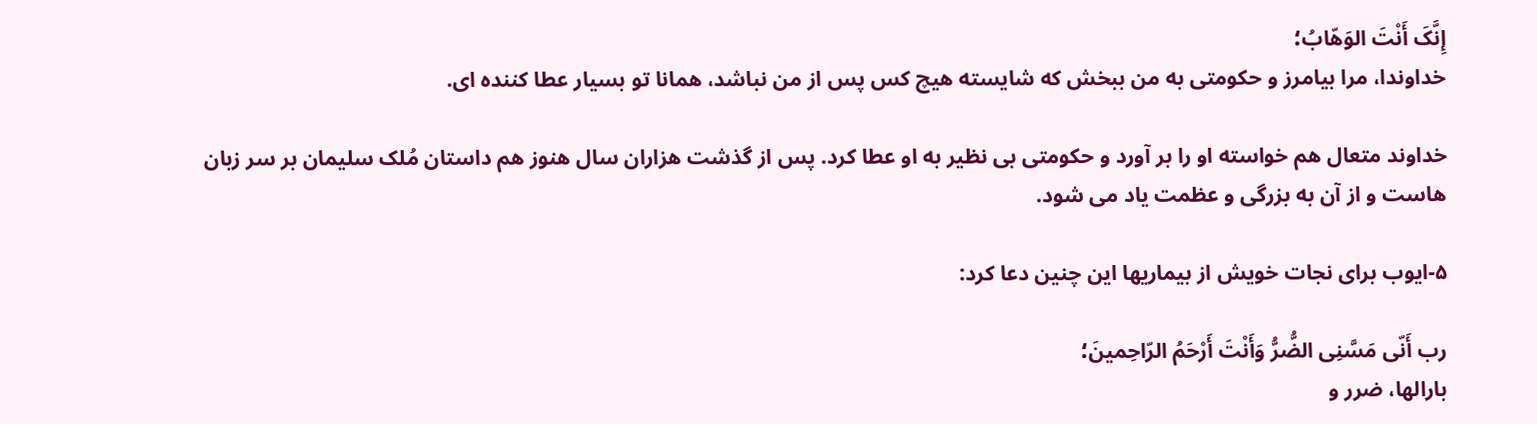إِنَّکَ أَنْتَ الوَهّابُ؛
خداوندا، مرا بیامرز و حکومتی به من ببخش که شایسته هیچ کس پس از من نباشد، همانا تو بسیار عطا کننده ای.

خداوند متعال هم خواسته او را بر آورد و حکومتی بی نظیر به او عطا کرد. پس از گذشت هزاران سال هنوز هم داستان مُلک سلیمان بر سر زبان هاست و از آن به بزرگی و عظمت یاد می شود.

۵-ایوب برای نجات خویش از بیماریها این چنین دعا کرد:

رب أَنّی مَسَّنِی الضُّرُّ وَأَنْتَ أَرْحَمُ الرّاحِمینَ؛
بارالها، ضرر و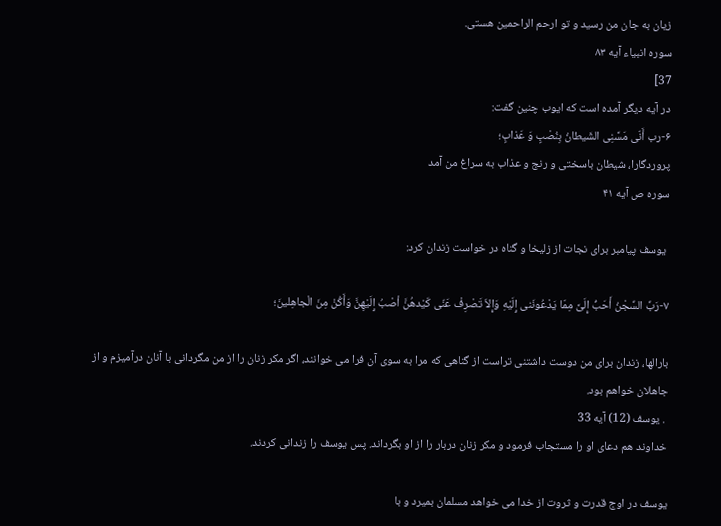زیان به جان من رسید و تو ارحم الراحمین هستی.
سوره انبیاء آیه ۸۳
37]
در آیه دیگر آمده است که ایوب چنین گفت:
۶-رب أَنّی مَسَّنِی الشَیطانُ بِنُصْبٍ وَ عَذابٍ؛
پروردگارا، شیطان باسختی و رنج و عذاب به سراغ من آمد
سوره ص آیه ۴۱

 یوسف پیامبر برای نجات از زلیخا و گناه در خواست زندان کرد:

۷-رَبِّ السِّجْنُ أَحَبُّ إِلَیَّ مِمّا یَدْعُونَنی إِلَیْهِ وَإِلاّ تَصْرِفْ عَنّی کَیْدهُنَّ أصْبُ إِلَیْهِنَّ وَأَکُنْ مِنَ الْجاهِلینَ؛

بارالها، زندان برای من دوست داشتنی تراست از گناهی که مرا به سوی آن فرا می خوانند، اگر مکر زنان را از من مگردانی با آنان درآمیزم و از جاهلان خواهم بود.
 . یوسف (12) آیه 33
خداوند هم دعای او را مستجاب فرمود و مکر زنان دربار را از او بگرداند. پس یوسف را زندانی کردند.

یوسف در اوج قدرت و ثروت از خدا می خواهد مسلمان بمیرد و با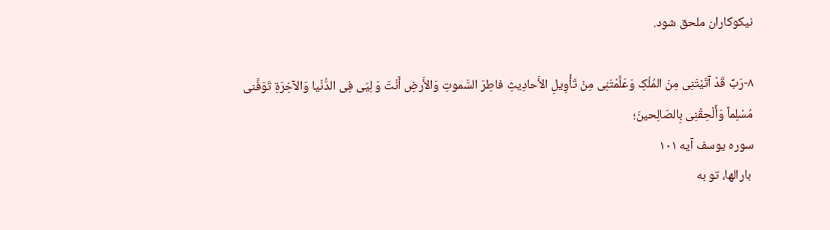نیکوکاران ملحق شود.

۸-رَبِّ قَدْ آتَیْتَنِی مِنَ المُلْکِ وَعَلَّمْتَنِی مِنْ تَأْوِیلِ الأَحادِیثِ فاطِرَ السَّموتِ وَالأَرضِ أَنْتَ وَ لِیّی فِی الدُّنْیا وَالآخِرَةِ تَوَفَّنی مُسْلِماً وَأَلْحِقْنِی بِالصّالِحینَ؛
سوره یوسف آیه ۱۰۱
 بارالها، تو به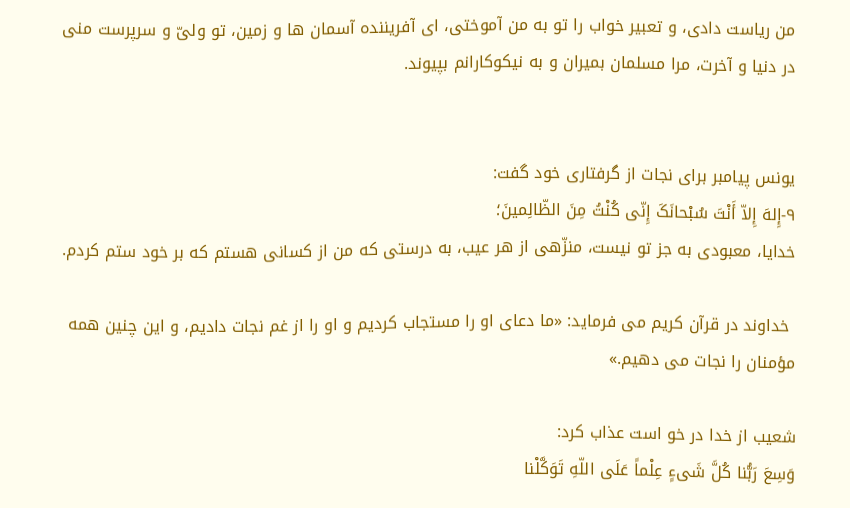من ریاست دادی، و تعبیر خواب را تو به من آموختی، ای آفریننده آسمان ها و زمین، تو ولیّ و سرپرست منی در دنیا و آخرت، مرا مسلمان بمیران و به نیکوکارانم بپیوند.


یونس پیامبر برای نجات از گرفتاری خود گفت:
۹-إِلهَ إِلاّ أَنْتَ سُبْحانَکَ إِنّی کُنْتُ مِنَ الظّالِمینَ؛
خدایا، معبودی به جز تو نیست، منزّهی از هر عیب، به درستی که من از کسانی هستم که بر خود ستم کردم.

 خداوند در قرآن کریم می فرماید: «ما دعای او را مستجاب کردیم و او را از غم نجات دادیم، و این چنین همه مؤمنان را نجات می دهیم.»

شعیب از خدا در خو است عذاب کرد:
وَسِعَ رَبُّنا کُلَّ شَیءٍ عِلْماً عَلَی اللّهِ تَوَکَّلْنا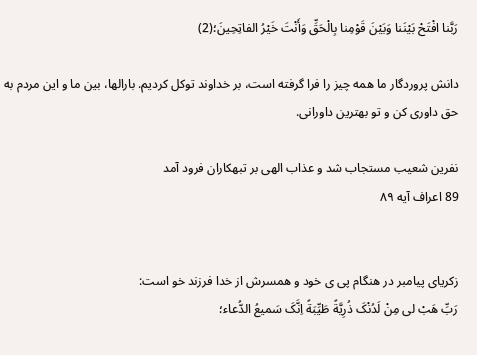رَبَّنا افْتَحْ بَیْنَنا وَبَیْنَ قَوْمِنا بِالْحَقِّ وَأَنْتَ خَیْرُ الفاتِحِینَ؛(2)

دانش پروردگار ما همه چیز را فرا گرفته است، بر خداوند توکل کردیم. بارالها، بین ما و این مردم به حق داوری کن و تو بهترین داورانی.

نفرین شعیب مستجاب شد و عذاب الهی بر تبهکاران فرود آمد
89 اعراف آیه ۸۹


زکریای پیامبر در هنگام پی ی خود و همسرش از خدا فرزند خو است:
رَبِّ هَبْ لی مِنْ لَدُنْکَ ذُرِیَّةً طَیِّبَةً اِنَّکَ سَمیعُ الدُّعاء؛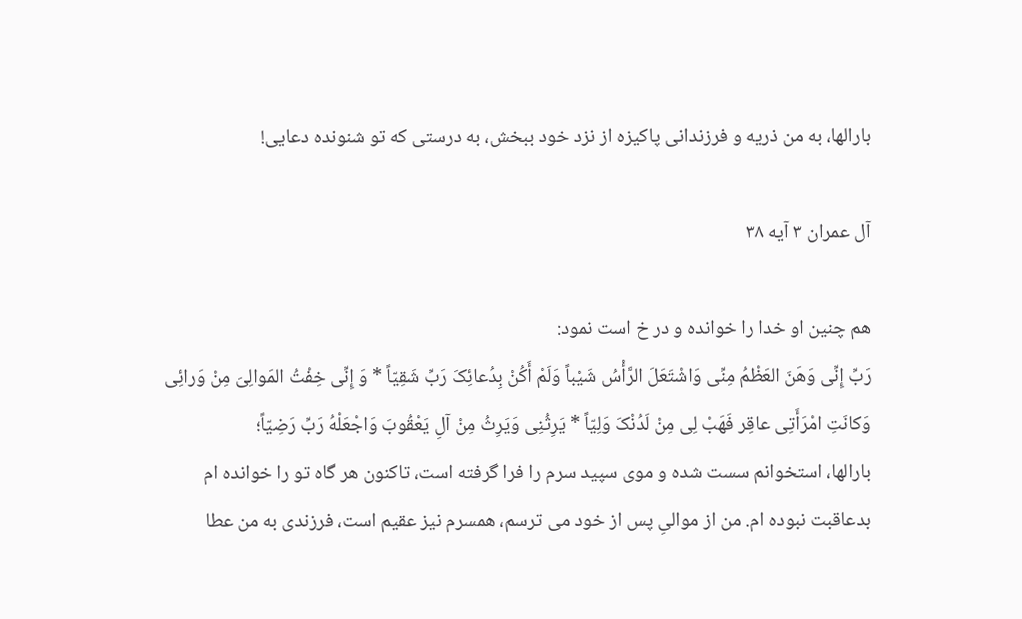بارالها، به من ذریه و فرزندانی پاکیزه از نزد خود ببخش، به درستی که تو شنونده دعایی!

آل عمران ۳ آیه ۳۸

هم چنین او خدا را خوانده و در خ است نمود:
رَبِّ إِنِّی وَهَنَ العَظْمُ مِنِّی وَاشْتَعَلَ الرَّأْسُ شَیْباً وَلَمْ أَکُنْ بِدُعائِکَ رَبِّ شَقِیّاً * وَ إِنِّی خِفْتُ المَوالِیَ مِنْ وَرائِی وَکانَتِ امْرَأَتِی عاقِر فَهَبْ لِی مِنْ لَدُنْکَ وَلِیّاً * یَرِثُنِی وَیَرِثُ مِنْ آلِ یَعْقُوبَ وَاجْعَلْهُ رَبِّ رَضِیّاً؛
بارالها، استخوانم سست شده و موی سپید سرم را فرا گرفته است، تاکنون هر گاه تو را خوانده ام بدعاقبت نبوده ام. من از موالیِ پس از خود می ترسم، همسرم نیز عقیم است، فرزندی به من عطا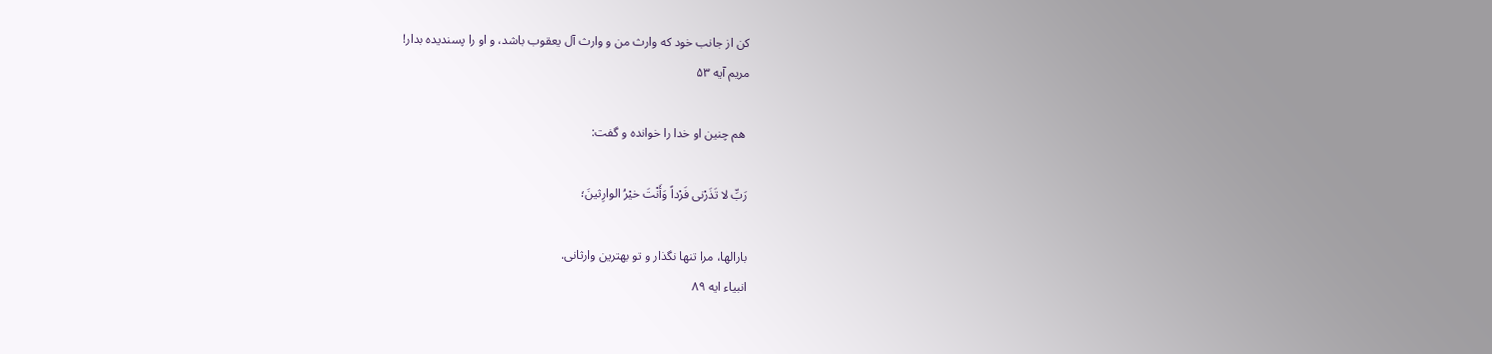کن از جانب خود که وارث من و وارث آل یعقوب باشد، و او را پسندیده بدار!
مریم آیه ۵۳

 هم چنین او خدا را خوانده و گفت:

رَبِّ لا تَذَرْنی فَرْداً وَأَنْتَ خیْرُ الوارِثینَ؛

بارالها، مرا تنها نگذار و تو بهترین وارثانی.
انبیاء ایه ۸۹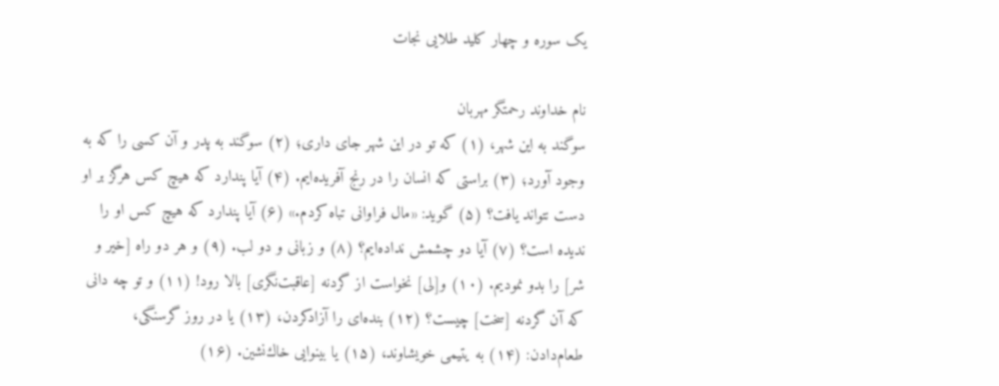یک سوره و چهار کلید طلایی نجات

نام خداوند رحمتگر مهربان
سوگند به اين شهر، (۱) که تو در اين شهر جاى دارى؛ (۲) سوگند به پدر و آن كسى را كه به وجود آورد؛ (۳) براستى كه انسان را در رنج آفريده‌ايم. (۴) آيا پندارد كه هيچ كس هرگز بر او دست نتواند يافت؟ (۵) گويد: «مال فراوانى تباه كردم.» (۶) آيا پندارد كه هيچ كس او را نديده است؟ (۷) آيا دو چشمش نداده‌ايم؟ (۸) و زبانى و دو لب. (۹) و هر دو راه [خير و شر] را بدو نموديم. (۱۰) و[لى‌] نخواست از گردنه [عاقبت‌نگرى‌] بالا رود! (۱۱) و تو چه دانى كه آن گردنه [سخت‌] چيست؟ (۱۲) بنده‌اى را آزادكردن، (۱۳) يا در روز گرسنگى، طعام‌دادن: (۱۴) به يتيمى خويشاوند، (۱۵) يا بينوايى خاك‌نشين. (۱۶)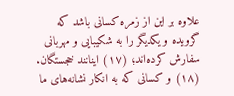علاوه بر اين از زمره كسانى باشد كه گرويده و يكديگر را به شكيبايى و مهربانى سفارش كرده‌اند؛ (۱۷) اينانند خجستگان. (۱۸) و كسانى كه به انكار نشانه‌هاى ما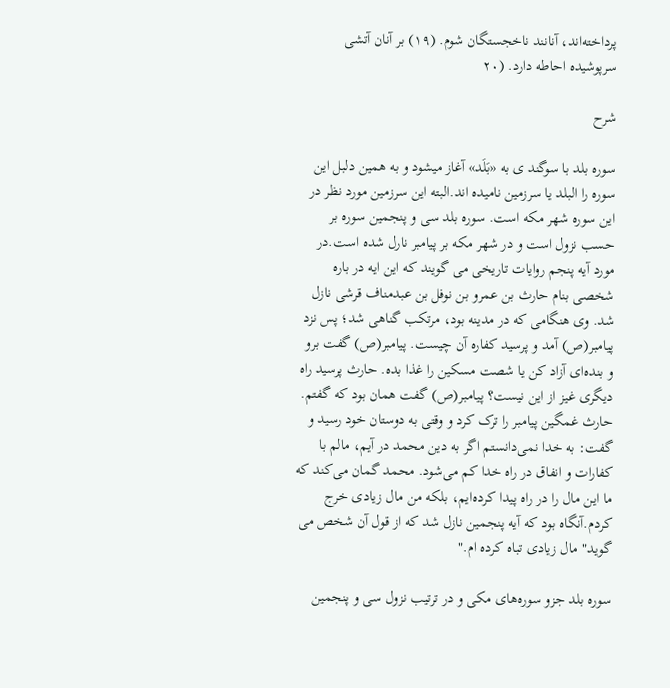پرداخته‌اند، آنانند ناخجستگان شوم. (۱۹) بر آنان آتشى سرپوشيده احاطه دارد. (۲۰

شرح

سوره بلد با سوگند ی به «بَلَد» آغاز میشود و به همین دلبل این سوره را البلد یا سرزمین نامیده اند.البته این سرزمین مورد نظر در این سوره شهر مکه است. سوره بلد سی و پنجمین سوره بر حسب نزول است و در شهر مکه بر پیامبر نارل شده است.در مورد آیه پنجم روایات تاریخی می گویند که این ایه در باره شخصی بنام حارث بن عمرو بن نوفل بن عبدمناف قرشی نازل شد. وی هنگامی که در مدینه بود، مرتکب گناهی شد؛ پس نزد پیامبر(ص) آمد و پرسید کفاره آن چیست. پیامبر(ص) گفت برو و بنده‌ای آزاد کن یا شصت مسکین را غذا بده. حارث پرسید راه دیگری غیز از این نیست؟ پیامبر(ص) گفت همان بود که گفتم.
حارث غمگین پیامبر را ترک کرد و وقتی به دوستان خود رسید و گفت: به خدا نمی‌دانستم اگر به دین محمد در آیم، مالم با کفارات و انفاق در راه خدا کم می‌شود. محمد گمان می‌کند که ما این مال را در راه پیدا کرده‌ایم، بلکه من مال زیادی خرج کردم.آنگاه بود که آیه پنجمین نازل شد که از قول آن شخص می گوید" مال زیادی تباه کرده ام."

سوره بلد جزو سوره‌های مکی و در ترتیب نزول سی و پنجمین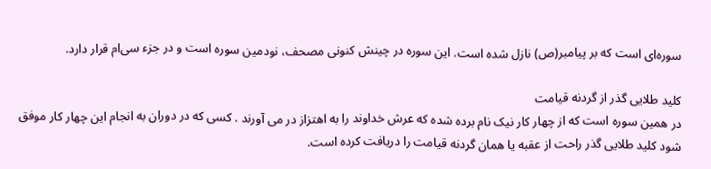سوره‌ای است که بر پیامبر(ص) نازل شده است. این سوره در چینش کنونی مصحف، نودمین سوره است و در جزء سی‌ام قرار دارد.

کلید طلایی گذر از گردنه قیامت
در همین سوره است که از چهار کار نیک نام برده شده که عرش خداوند را به اهتزاز در می آورند . کسی که در دوران به انجام این چهار کار موفق شود کلید طلایی گذر راحت از عقبه یا همان گردنه قیامت را دریافت کرده است.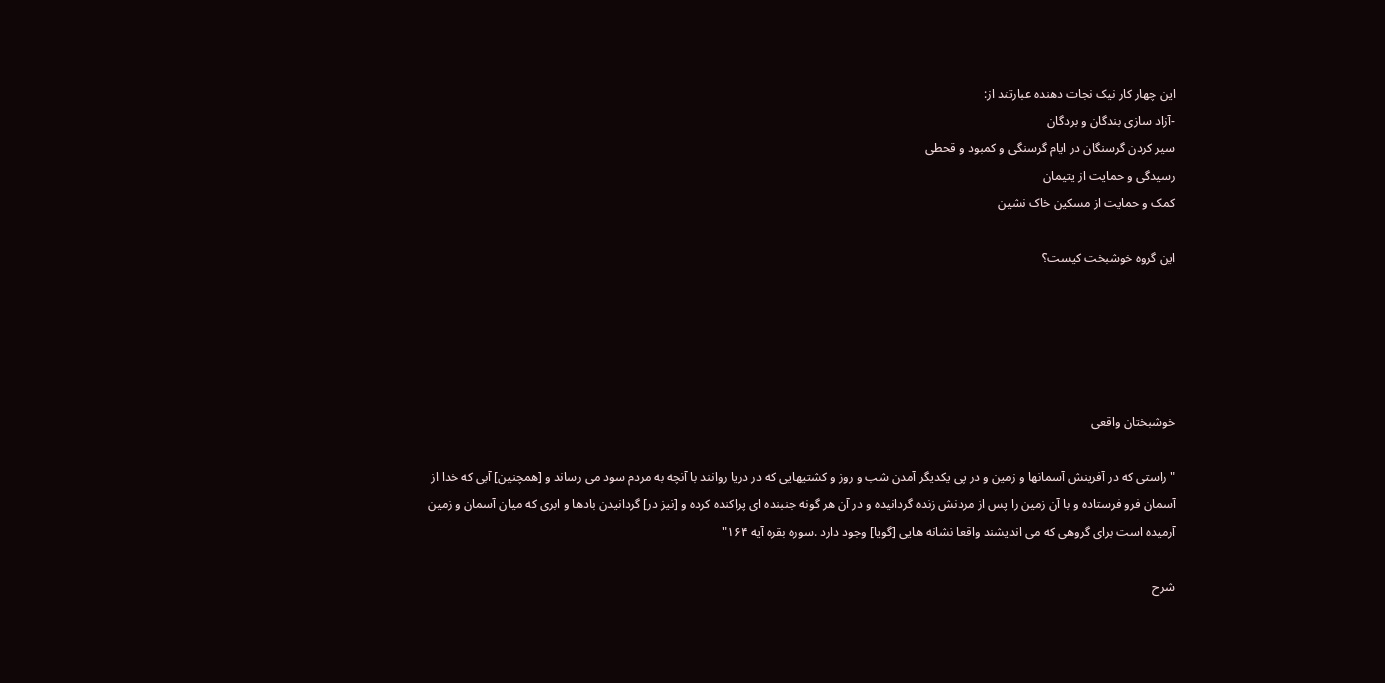این چهار کار نیک نجات دهنده عبارتند از:
-آزاد سازی بندگان و بردگان
سیر کردن گرسنگان در ایام گرسنگی و کمبود و قحطی
رسیدگی و حمایت از یتیمان
کمک و حمایت از مسکین خاک نشین

این گروه خوشبخت کیست؟





خوشبختان واقعی

"راستى كه در آفرينش آسمانها و زمين و در پى يكديگر آمدن شب و روز و كشتيهايى كه در دريا روانند با آنچه به مردم سود مى رساند و [همچنين] آبى كه خدا از آسمان فرو فرستاده و با آن زمين را پس از مردنش زنده گردانيده و در آن هر گونه جنبنده اى پراكنده كرده و [نيز در] گردانيدن بادها و ابرى كه ميان آسمان و زمين آرميده است براى گروهى كه مى انديشند واقعا نشانه هايى [گويا] وجود دارد .سوره بقره آیه ۱۶۴"

شرح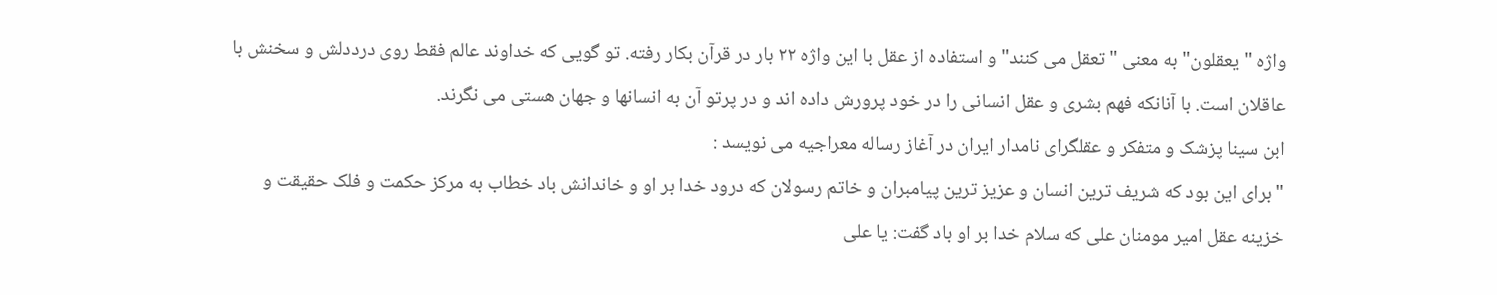واژه "یعقلون" به معنی " تعقل می کنند" و استفاده از عقل با این واژه ۲۲ بار در قرآن بکار رفته. تو گویی که خداوند عالم فقط روی درددلش و سخنش با عاقلان است. با آنانکه فهم بشری و عقل انسانی را در خود پرورش داده اند و در پرتو آن به انسانها و جهان هستی می نگرند.
ابن سینا پزشک و متفکر و عقلگرای نامدار ایران در آغاز رساله معراجیه می نویسد :
"برای این بود که شریف ترین انسان و عزیز ترین پیامبران و خاتم رسولان که درود خدا بر او و خاندانش باد خطاب به مرکز حکمت و فلک حقیقت و خزینه عقل امیر مومنان علی که سلام خدا بر او باد گفت: یا علی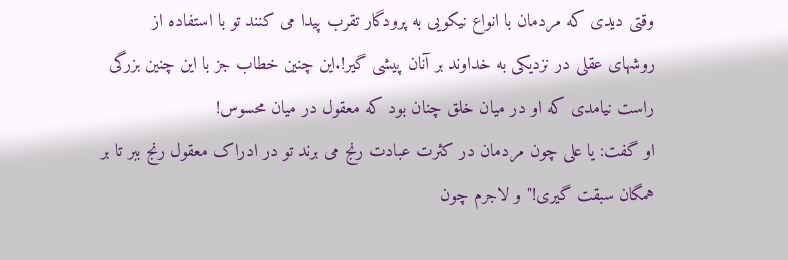وقتی دیدی که مردمان با انواع نیکویی به پرودگار تقرب پیدا می کنند تو با استفاده از روشهای عقلی در نزدیکی به خداوند بر آنان پیشی گیر!.این چنین خطاب جز با این چنین بزرگی راست نیامدی که او در میان خلق چنان بود که معقول در میان محسوس!
او گفت: یا علی چون مردمان در کثرت عبادت رنج می برند تو در ادراک معقول رنج ببر تا بر همگان سبقت گیری!" و لاجرم چون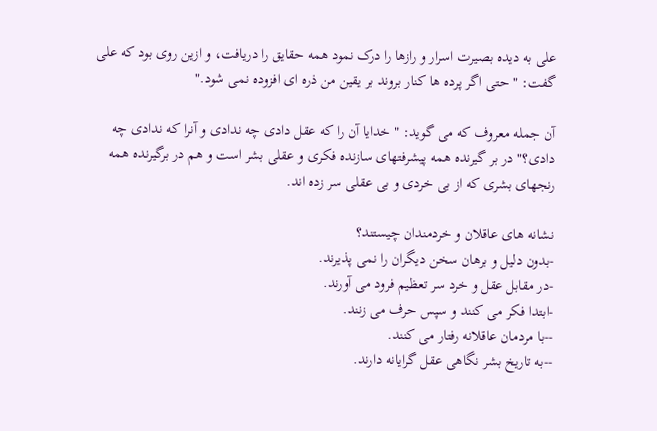علی به دیده بصیرت اسرار و رازها را درک نمود همه حقایق را دریافت، و ازین روی بود که علی گفت: " حتی اگر پرده ها کنار بروند بر یقین من ذره ای افزوده نمی شود."

آن جمله معروف که می گوید: " خدایا آن را که عقل دادی چه ندادی و آنرا که ندادی چه دادی؟" در بر گیرنده همه پیشرفتهای سازنده فکری و عقلی بشر است و هم در برگیرنده همه رنجهای بشری که از بی خردی و بی عقلی سر زده اند.

نشانه های عاقلان و خردمندان چیستند؟
-بدون دلیل و برهان سخن دیگران را نمی پذیرند.
-در مقابل عقل و خرد سر تعظیم فرود می آورند.
-ابتدا فکر می کنند و سپس حرف می زنند.
--با مردمان عاقلانه رفتار می کنند.
--به تاریخ بشر نگاهی عقل گرایانه دارند.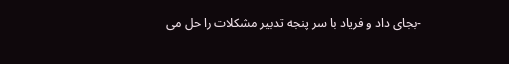-بجای داد و فریاد با سر پنجه تدبیر مشکلات را حل می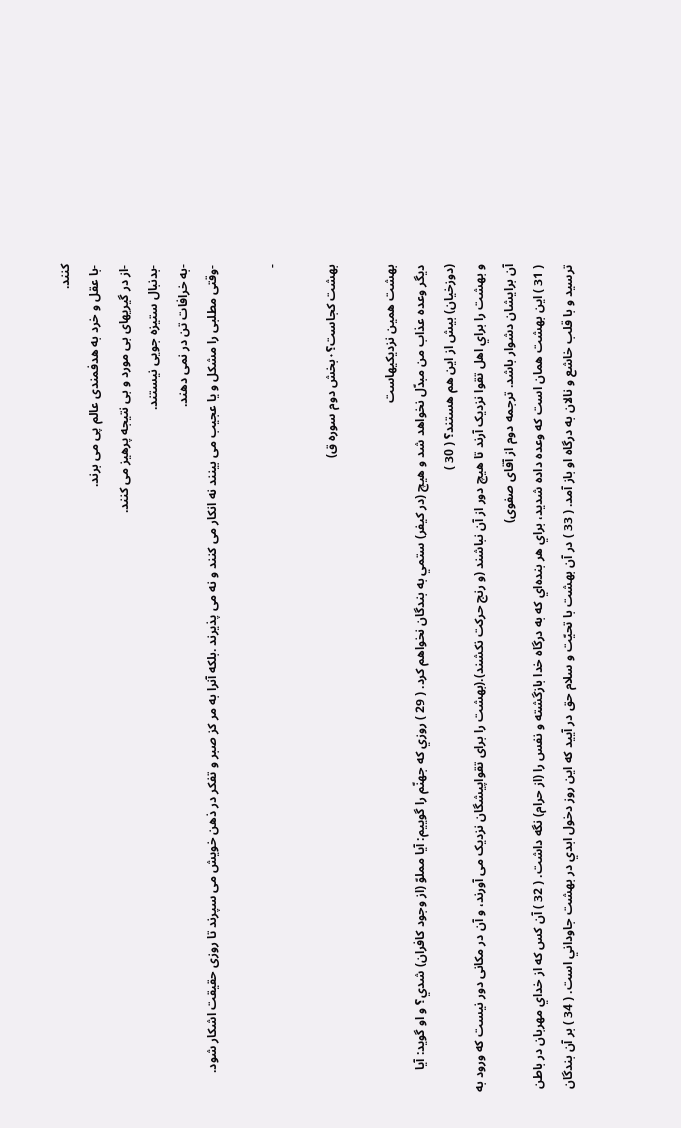کنند.
-با عقل و خرد به هدفمندی عالم پی می برند.
-از در گیریهای بی مورد و بی نتیجه پرهیز می کنند.
-بدنبال ستیزه جویی نیستند.
-به خرافات تن در نمی دهند.
-وقتی مطلبی را مشکل و یا عجیب می بینند نه انکار می کنند و نه می پذیرند .بلکه آنرا به مر کز صبر و تفکر در ذهن خویش می سپرند تا روزی حقیقت اشکار شود.

-

بهشت کجاست؟۰بخش دوم سوره ق)

بهشت همین نزدیکیهاست
ديگر وعده عذاب من مبدّل نخواهد شد و هيچ (در کيفر) ستمي به بندگان نخواهم کرد. ( 29 ) روزي که جهنّم را گوييم: آيا مملوّ (از وجود کافران) شدي؟ و او گويد: آيا (دوزخيان) بيش از اين هم هستند؟ ( 30 )
و بهشت را براي اهل تقوا نزديک آرند تا هيچ دور از آن نباشند (و رنج حرکت نکشند).(بهشت را براى تقواپیشگان نزدیک مى آورند، و آن در مکانى دور نیست که ورود به آن برایشان دشوار باشد. ترجمه دوم از آقای صفوی)
( 31 ) اين بهشت همان است که وعده داده شديد، براي هر بنده‌اي که به درگاه خدا بازگشته و نفس را (از حرام) نگه داشت. ( 32 ) آن کس که از خداي مهربان در باطن ترسيد و با قلب خاشع و نالان به درگاه او باز آمد. ( 33 ) در آن بهشت با تحيّت و سلام حق در آييد که اين روز دخول ابدي در بهشت جاوداني است. ( 34 ) بر آن بندگان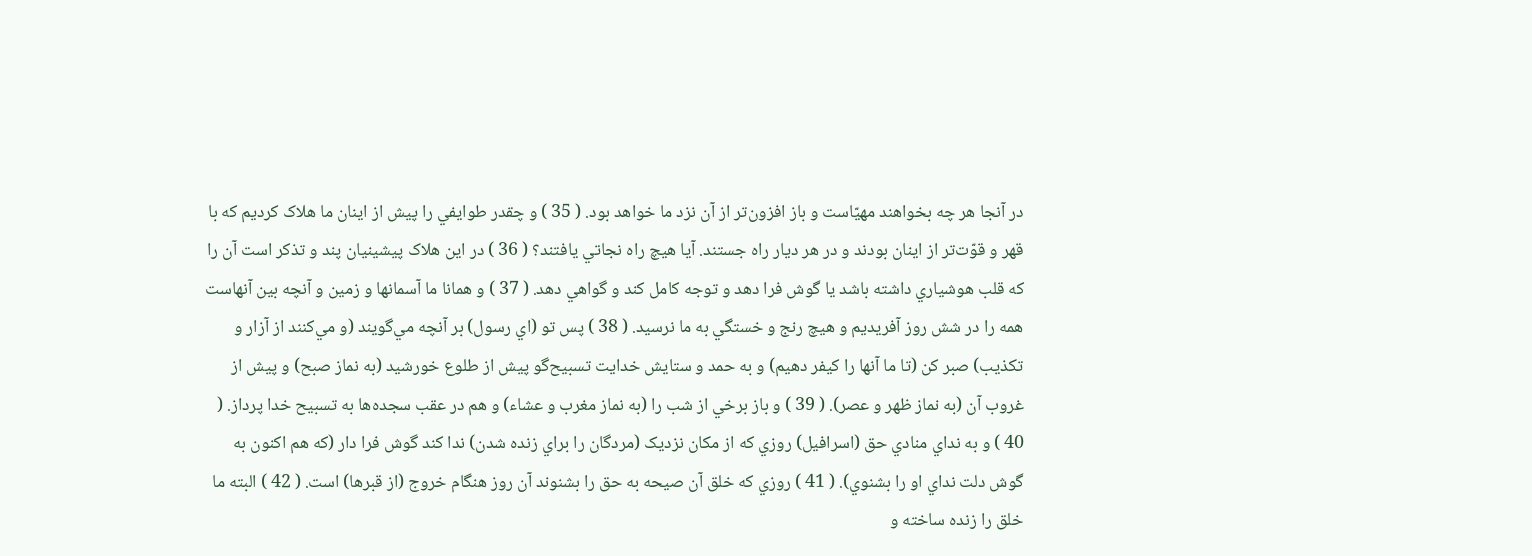در آنجا هر چه بخواهند مهيّاست و باز افزون‌تر از آن نزد ما خواهد بود. ( 35 ) و چقدر طوايفي را پيش از اينان ما هلاک کرديم که با قهر و قوّت‌تر از اينان بودند و در هر ديار راه جستند. آيا هيچ راه نجاتي يافتند؟ ( 36 ) در اين هلاک پيشينيان پند و تذکر است آن را که قلب هوشياري داشته باشد يا گوش فرا دهد و توجه کامل کند و گواهي دهد. ( 37 ) و همانا ما آسمانها و زمين و آنچه بين آنهاست همه را در شش روز آفريديم و هيچ رنج و خستگي به ما نرسيد. ( 38 ) پس تو (اي رسول) بر آنچه مي‌گويند (و مي‌کنند از آزار و تکذيب) صبر کن (تا ما آنها را کيفر دهيم) و به حمد و ستايش خدايت تسبيح‌گو پيش از طلوع خورشيد (به نماز صبح) و پيش از غروب آن (به نماز ظهر و عصر). ( 39 ) و باز برخي از شب را (به نماز مغرب و عشاء) و هم در عقب سجده‌ها به تسبيح خدا پرداز. ( 40 ) و به نداي منادي حق (اسرافيل) روزي که از مکان نزديک (مردگان را براي زنده شدن) ندا کند گوش فرا دار (که هم اکنون به گوش دلت نداي او را بشنوي). ( 41 ) روزي که خلق آن صيحه به حق را بشنوند آن روز هنگام خروج (از قبرها) است. ( 42 ) البته ما خلق را زنده ساخته و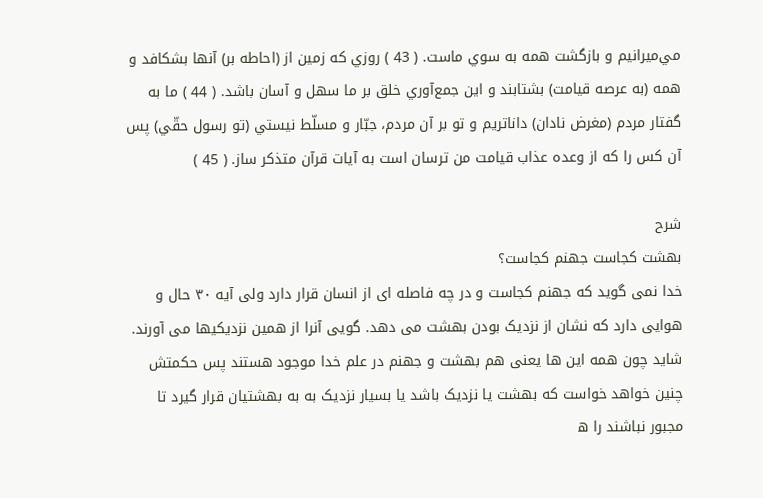مي‌ميرانيم و بازگشت همه به سوي ماست. ( 43 ) روزي که زمين از (احاطه بر) آنها بشکافد و همه (به عرصه قيامت) بشتابند و اين جمع‌آوري خلق بر ما سهل و آسان باشد. ( 44 ) ما به گفتار مردم (مغرض نادان) داناتريم و تو بر آن مردم، جبّار و مسلّط نيستي (تو رسول حقّي) پس آن کس را که از وعده عذاب قيامت من ترسان است به آيات قرآن متذکر ساز. ( 45 )

شرح
بهشت کجاست جهنم کجاست؟
خدا نمی گوید که جهنم کجاست و در چه فاصله ای از انسان قرار دارد ولی آیه ۳۰ حال و هوایی دارد که نشان از نزدیک بودن بهشت می دهد. گویی آنرا از همین نزدیکیها می آورند. شاید چون همه این ها یعنی هم بهشت و جهنم در علم خدا موجود هستند پس حکمتش چنین خواهد خواست که بهشت یا نزدیک باشد یا بسیار نزدیک به به بهشتیان قرار گیرد تا مجبور نباشند را ه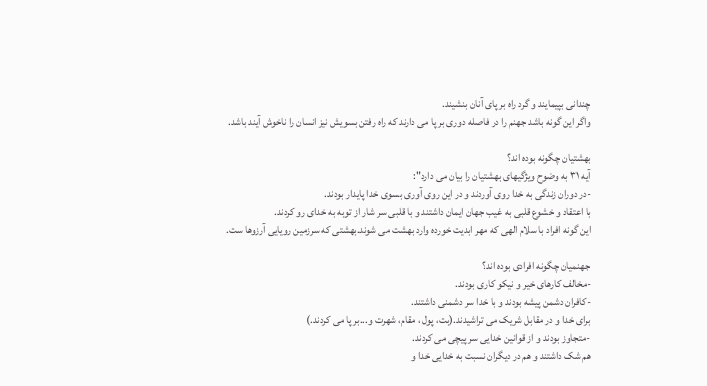چندانی بپیمایند و گرد راه بر پای آنان بنشیند.
واگر این گونه باشد جهنم را در فاصله دوری بر پا می دارند که راه رفتن بسویش نیز انسان را ناخوش آیند باشد.

بهشتیان چگونه بوده اند؟
آیه ۳۱ به وضوح ویژگیهای بهشتیان را بیان می دارد":
-در دوران زندگی به خدا روی آوردند و در این روی آوری بسوی خدا پایدار بودند.
با اعتقاد و خشوع قلبی به غیب جهان ایمان داشتند و با قلبی سر شار از توبه به خدای رو کردند.
این گونه افراد با سلام الهی که مهر ابدیت خورده وارد بهشت می شوند.بهشتی که سرزمین رویایی آرزوها ست.

جهنمیان چگونه افرادی بوده اند؟
-مخالف کارهای خیر و نیکو کاری بودند.
-کافران دشمن پیشه بودند و با خدا سر دشمنی داشتند.
برای خدا و در مقابل شریک می تراشیدند.(بت، پول ، مقام، شهرت و...بر پا می کردند.)
-متجاوز بودند و از قوانین خدایی سر پیچی می کردند.
هم شک داشتند و هم در دیگران نسبت به خدایی خدا و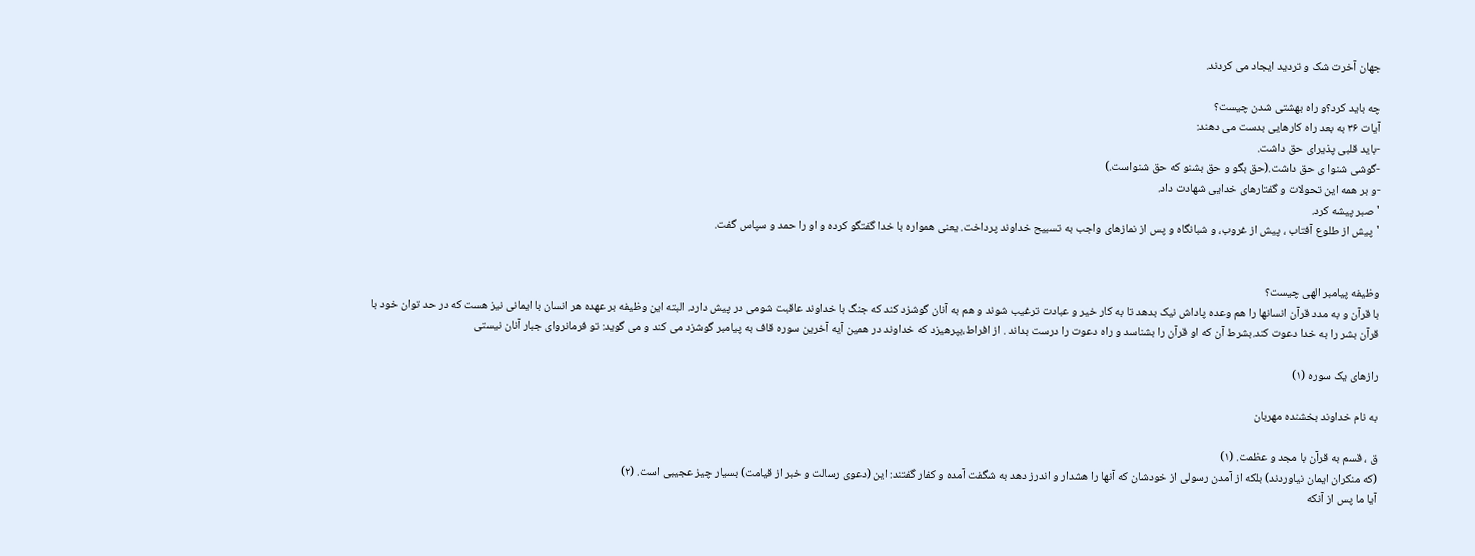جهان آخرت شک و تردید ایجاد می کردند.

چه باید کرد؟و راه بهشتی شدن چیست؟
آیات ۳۶ به بعد راه کارهایی بدست می دهند:
-باید قلبی پذیرای حق داشت.
-گوشی شنوا ی حق داشت.(حق بگو و حق بشنو که حق شنواست.)
-و بر همه این تحولات و گفتارهای خدایی شهادت داد.
'صبر پیشه کرد.
'پیش از طلوع آفتاب ، پیش از غروب، و شبانگاه و پس از نمازهای واجب به تسبیح خداوند پرداخت. یعنی همواره با خدا گفتگو کرده و او را حمد و سپاس گفت.


وظیفه پیامبر الهی چیست؟
با قرآن و به مدد قرآن انسانها را هم وعده پاداش نیک بدهد تا به کار خیر و عبادت ترغیب شوند و هم به آنان گوشزد کند که جنگ با خداوند عاقبت شومی در پیش دارد. البته این وظیفه بر عهده هر انسان با ایمانی نیز هست که در حد توان خود با قرآن بشر را به خدا دعوت کند.بشرط آن که او قرآن را بشناسد و راه دعوت را درست بداند . از افراط،بپرهیزد که خداوند در همین آیه آخرین سوره قاف به پیامبر گوشزد می کند و می گوید: تو فرمانروای جبار آنان نیستی

رازهای یک سوره (۱)

به نام خداوند بخشنده مهربان

ق ، قسم به قرآن با مجد و عظمت. (۱)
(که منکران ایمان نیاوردند) بلکه از آمدن رسولی از خودشان که آنها را هشدار و اندرز دهد به شگفت آمده و کفار گفتند: این (دعوی رسالت و خبر از قیامت) بسیار چیز عجیبی است. (۲)
آیا ما پس از آنکه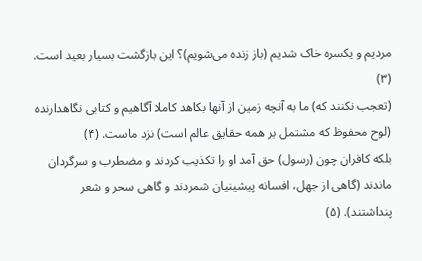مردیم و یکسره خاک شدیم (باز زنده می‌شویم)؟ این بازگشت بسیار بعید است. (۳)
(تعجب نکنند که) ما به آنچه زمین از آنها بکاهد کاملا آگاهیم و کتابی نگاهدارنده (لوح محفوظ که مشتمل بر همه حقایق عالم است) نزد ماست. (۴)
بلکه کافران چون (رسول) حق آمد او را تکذیب کردند و مضطرب و سرگردان ماندند (گاهی از جهل، افسانه پیشینیان شمردند و گاهی سحر و شعر پنداشتند). (۵)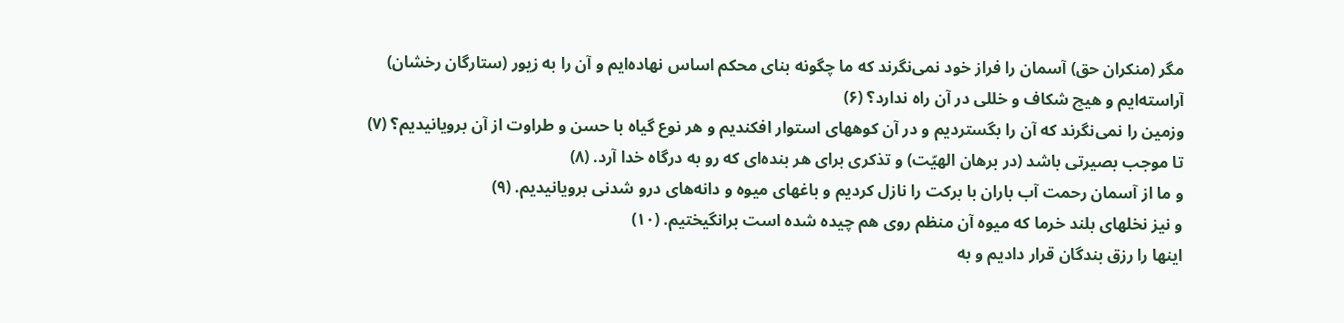مگر (منکران حق) آسمان را فراز خود نمی‌نگرند که ما چگونه بنای محکم اساس نهاده‌ایم و آن را به زیور (ستارگان رخشان) آراسته‌ایم و هیچ شکاف و خللی در آن راه ندارد؟ (۶)
وزمین را نمی‌نگرند که آن را بگستردیم و در آن کوههای استوار افکندیم و هر نوع گیاه با حسن و طراوت از آن برویانیدیم؟ (۷)
تا موجب بصیرتی باشد (در برهان الهیّت) و تذکری برای هر بنده‌ای که رو به درگاه خدا آرد. (۸)
و ما از آسمان رحمت آب باران با برکت را نازل کردیم و باغهای میوه و دانه‌های درو شدنی برویانیدیم. (۹)
و نیز نخلهای بلند خرما که میوه آن منظم روی هم چیده شده است برانگیختیم. (۱۰)
اینها را رزق بندگان قرار دادیم و به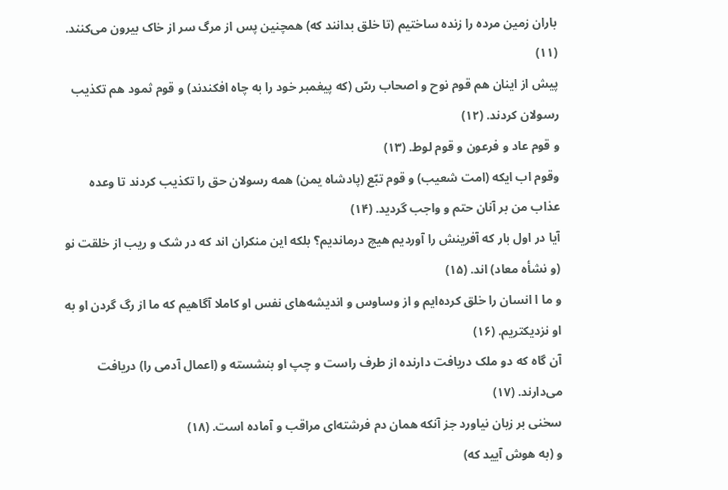باران زمین مرده را زنده ساختیم (تا خلق بدانند که) همچنین پس از مرگ سر از خاک بیرون می‌کنند. (۱۱)
پیش از اینان هم قوم نوح و اصحاب رسّ (که پیغمبر خود را به چاه افکندند) و قوم ثمود هم تکذیب رسولان کردند. (۱۲)
و قوم عاد و فرعون و قوم لوط. (۱۳)
وقوم اب ایکه (امت شعیب) و قوم تبّع (پادشاه یمن) همه رسولان حق را تکذیب کردند تا وعده عذاب من بر آنان حتم و واجب گردید. (۱۴)
آیا در اول بار که آفرینش را آوردیم هیچ درماندیم؟ بلکه این منکران اند که در شک و ریب از خلقت نو (و نشأه معاد) اند. (۱۵)
و ما ا انسان را خلق کرده‌ایم و از وساوس و اندیشه‌های نفس او کاملا آگاهیم که ما از رگ گردن او به او نزدیکتریم. (۱۶)
آن گاه که دو ملک دریافت دارنده از طرف راست و چپ او بنشسته و (اعمال آدمی را) دریافت می‌دارند. (۱۷)
سخنی بر زبان نیاورد جز آنکه همان دم فرشته‌ای مراقب و آماده است. (۱۸)
و (به هوش آیید که)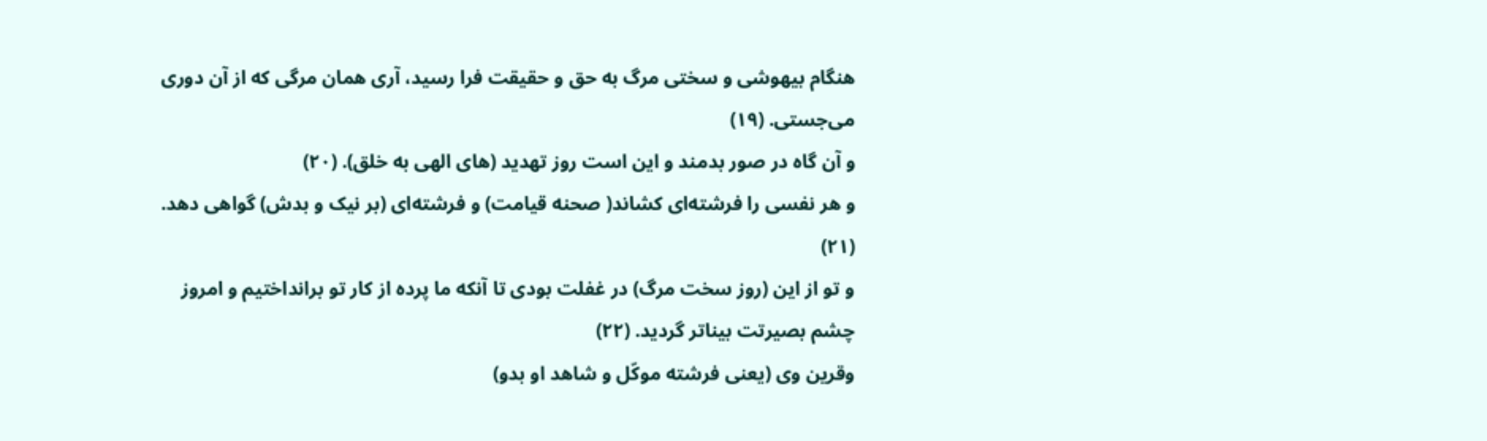هنگام بیهوشی و سختی مرگ به حق و حقیقت فرا رسید، آری همان مرگی که از آن دوری می‌جستی. (۱۹)
و آن گاه در صور بدمند و این است روز تهدید (های الهی به خلق). (۲۰)
و هر نفسی را فرشته‌ای کشاند( صحنه قیامت) و فرشته‌ای (بر نیک و بدش) گواهی دهد. (۲۱)
و تو از این (روز سخت مرگ) در غفلت بودی تا آنکه ما پرده از کار تو برانداختیم و امروز چشم بصیرتت بیناتر گردید. (۲۲)
وقرین وی (یعنی فرشته موکّل و شاهد او بدو)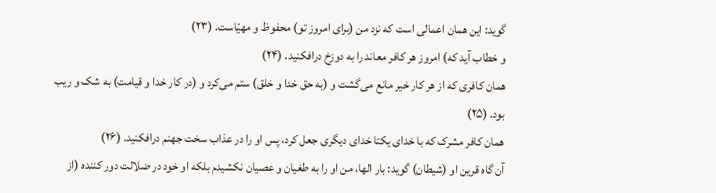گوید: این همان اعمالی است که نزد من (برای امروز تو) محفوظ و مهیّاست. (۲۳)
و خطاب آید که) امروز هر کافر معاند را به دوزخ درافکنید. (۲۴)
همان کافری که از هر کار خیر مانع می‌گشت و (به حق خدا و خلق) ستم می‌کرد و (در کار خدا و قیامت) به شک و ریب بود. (۲۵)
همان کافر مشرک که با خدای یکتا خدای دیگری جعل کرد، پس او را در عذاب سخت جهنم درافکنید. (۲۶)
آن گاه قرین او (شیطان) گوید: بار الها، من او را به طغیان و عصیان نکشیدم بلکه او خود در ضلالت دور کننده (از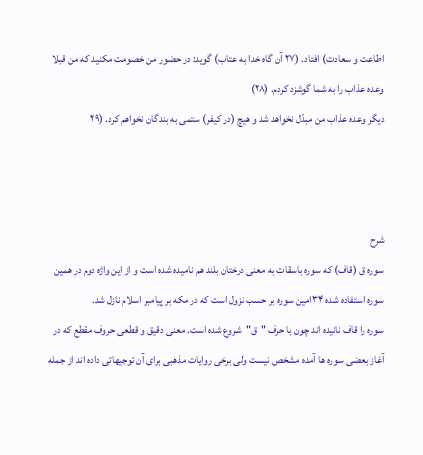اطاعت و سعادت) افتاد. (۲۷ آن گاه خدا به عتاب) گوید: در حضور من خصومت مکنید که من قبلا وعده عذاب را به شما گوشزد کردم. (۲۸)
دیگر وعده عذاب من مبدّل نخواهد شد و هیچ (در کیفر) ستمی به بندگان نخواهم کرد. (۲۹



شرح
سوره ق (قاف) که سوره باسقات به معنی درختان بلند هم نامیده شده است و از این واژه دوم در همین سوره استفاده شده ۳۴امین سوره بر حسب نزول است که در مکه بر پیامبر اسلام نازل شد.
سوره را قاف نانیده اند چون با حرف "ق"شروع شده است. معنی دقیق و قطعی حروف مقطع که در آغاز بعضی سوره ها آمده مشخص نیست ولی برخی روایات مذهبی برای آن توجیهاتی داده اند از جمله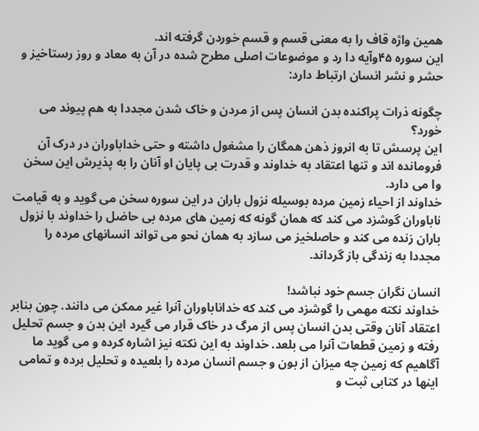همین واژه قاف را به معنی قسم و قسم خوردن گرفته اند.
این سوره ۴۵وآیه دا رد و موضوعات اصلی مطرح شده در آن به معاد و روز رستاخیز و حشر و نشر انسان ارتباط دارد:

چگونه ذرات پراکنده بدن انسان پس از مردن و خاک شدن مجددا به هم پیوند می خورد؟
این پرسش تا به انروز ذهن همگان را مشغول داشته و حتی خداباوران در درک آن فرومانده اند و تنها اعتقاد به خداوند و قدرت بی پایان او آنان را به پذیرش این سخن وا می دارد.
خداوند از احیاء زمین مرده بوسیله نزول باران در این سوره سخن می گوید و به قیامت ناباوران گوشزد می کند که همان گونه که زمین های مرده بی حاضل را خداوند با نزول باران زنده می کند و حاصلخیز می سازد به همان نحو می تواند انسانهای مرده را مجددا به زندگی باز گرداند.

انسان نگران جسم خود نباشد!
خداوند نکته مهمی را گوشزد می کند که خداناباوران آنرا غیر ممکن می دانند. چون بنابر اعتقاد آنان وقتی بدن انسان پس از مرگ در خاک قرار می گیرد این بدن و جسم تحلیل رفته و زمین قطعات آنرا می بلعد. خداوند به این نکته نیز اشاره کرده و می گوید ما آگاهیم که زمین چه میزان از بون و جسم انسان مرده را بلعیده و تحلیل برده و تمامی اینها در کتابی ثبت و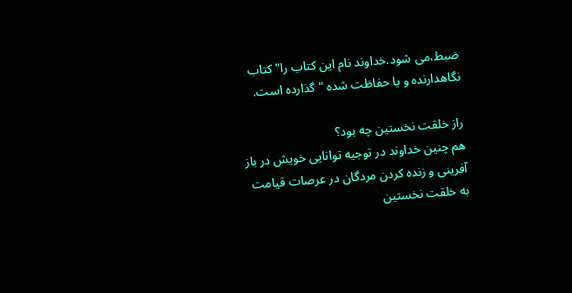ضبط،می شود.خداوند نام این کتاب را"کتاب نگاهدارنده و یا حفاظت شده " گذارده است.

راز خلقت نخستین چه بود؟
هم چنین خداوند در توجیه توانایی خویش در باز آفرینی و زنده کردن مردگان در عرصات قیامت به خلقت نخستین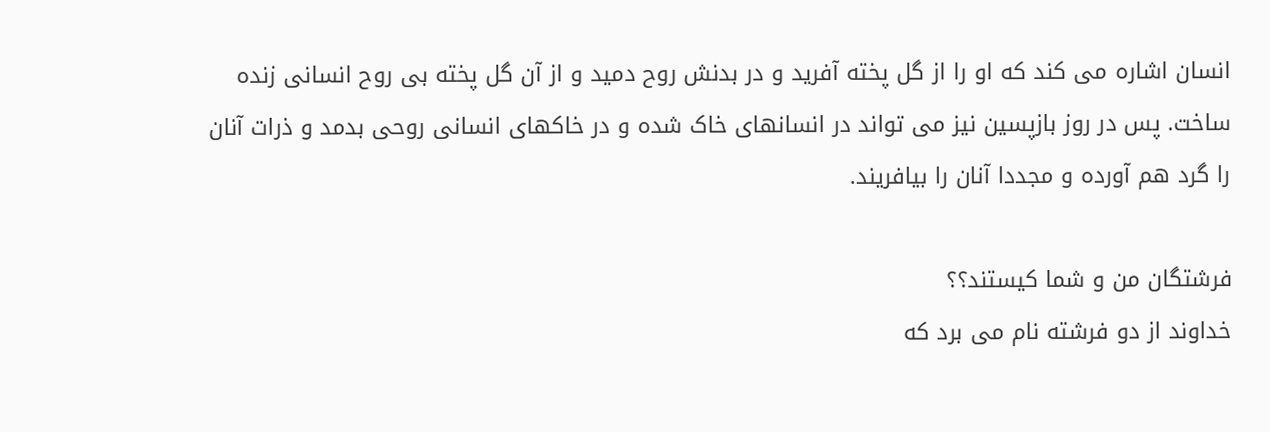انسان اشاره می کند که او را از گل پخته آفرید و در بدنش روح دمید و از آن گل پخته بی روح انسانی زنده ساخت. پس در روز بازپسین نیز می تواند در انسانهای خاک شده و در خاکهای انسانی روحی بدمد و ذرات آنان را گرد هم آورده و مجددا آنان را بیافریند.

فرشتگان من و شما کیستند؟؟
خداوند از دو فرشته نام می برد که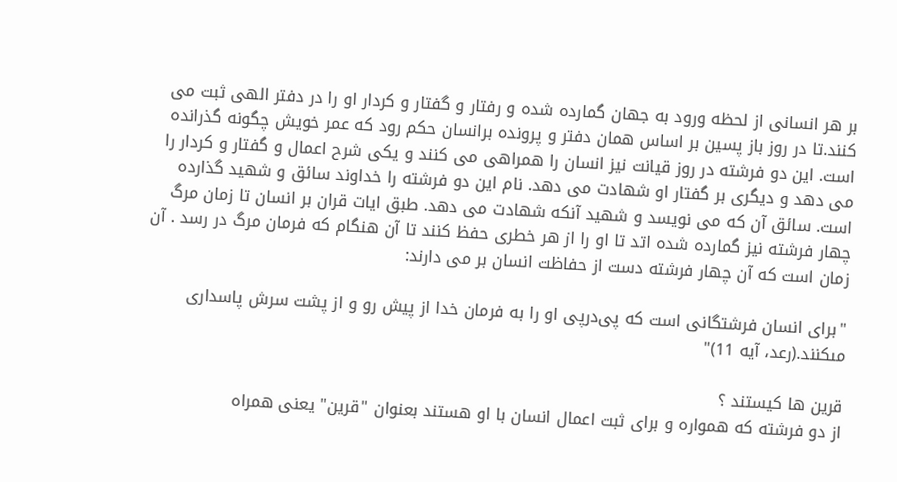بر هر انسانی از لحظه ورود به جهان گمارده شده و رفتار و گفتار و کردار او را در دفتر الهی ثبت می کنند.تا در روز باز پسین بر اساس همان دفتر و پرونده برانسان حکم رود که عمر خویش چگونه گذرانده است. این دو فرشته در روز قیانت نیز انسان را همراهی می کنند و یکی شرح اعمال و گفتار و کردار را می دهد و دیگری بر گفتار او شهادت می دهد. نام این دو فرشته را خداوند سائق و شهید گذارده است. سائق آن که می نویسد و شهید آنکه شهادت می دهد. طبق ایات قران بر انسان تا زمان مرگ چهار فرشته نیز گمارده شده اتد تا او را از هر خطری حفظ کنند تا آن هنگام که فرمان مرگ در رسد . آن زمان است که آن چهار فرشته دست از حفاظت انسان بر می دارند:

"براى انسان فرشتگانى است كه پى‌درپى او را به فرمان خدا از پيش رو و از پشت سرش پاسدارى مىكنند.(رعد، آیه 11)"

قرین ها کیستند ؟
از دو فرشته که همواره و برای ثبت اعمال انسان با او هستند بعنوان "قرین" یعنی همراه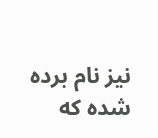نیز نام برده شده که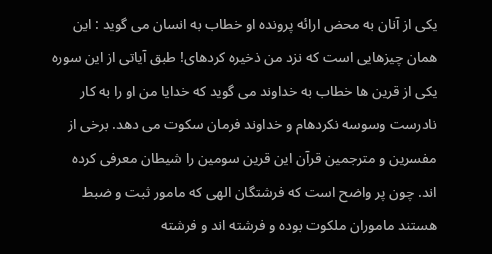یکی از آنان به محض ارائه پرونده او خطاب به انسان می گوید : این همان چیزهایی است که نزد من ذخیره کردهای! طبق آیاتی از این سوره یکی از قرین ها خطاب به خداوند می گوید که خدایا من او را به کار نادرست وسوسه نکردهام و خداوند فرمان سکوت می دهد. برخی از مفسرین و مترجمین قرآن این قرین سومین را شیطان معرفی کرده اند. چون پر واضح است که فرشتگان الهی که مامور ثبت و ضبط هستند ماموران ملکوت بوده و فرشته اند و فرشته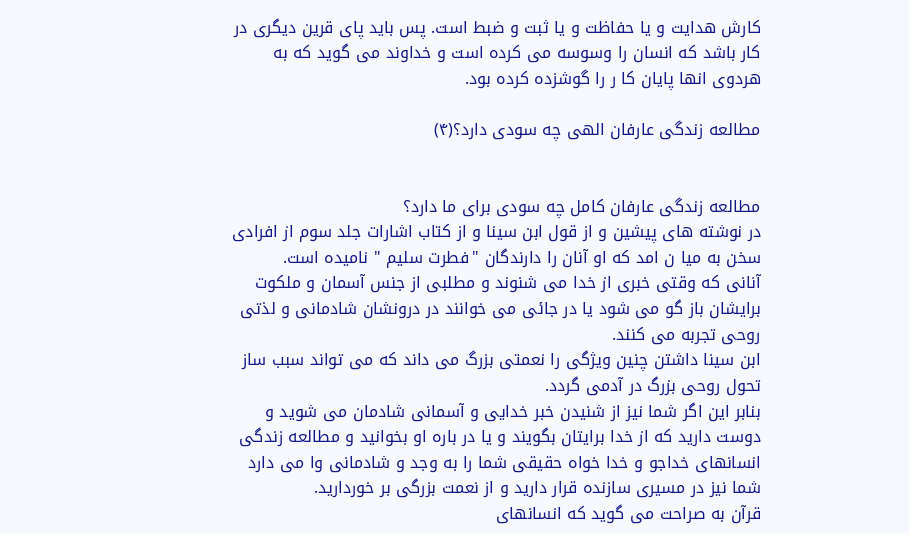کارش هدایت و یا حفاظت و یا ثبت و ضبط است. پس باید پای قرین دیگری در کار باشد که انسان را وسوسه می کرده است و خداوند می گوید که به هردوی انها پایان کا ر را گوشزده کرده بود.

مطالعه زندگی عارفان الهی چه سودی دارد؟(۴)


مطالعه زندگی عارفان کامل چه سودی برای ما دارد؟
در نوشته های پیشین و از قول ابن سینا و از کتاب اشارات جلد سوم از افرادی سخن به میا ن امد که او آنان را دارندگان "فطرت سلیم " نامیده است.
آنانی که وقتی خبری از خدا می شنوند و مطلبی از جنس آسمان و ملکوت برایشان باز گو می شود یا در جائی می خوانند در درونشان شادمانی و لذتی روحی تجربه می کنند.
ابن سینا داشتن چنین ویژگی را نعمتی بزرگ می داند که می تواند سبب ساز تحول روحی بزرگ در آدمی گردد.
بنابر این اگر شما نیز از شنیدن خبر خدایی و آسمانی شادمان می شوید و دوست دارید که از خدا برایتان بگویند و یا در باره او بخوانید و مطالعه زندگی انسانهای خداجو و خدا خواه حقیقی شما را به وجد و شادمانی وا می دارد شما نیز در مسیری سازنده قرار دارید و از نعمت بزرگی بر خوردارید.
قرآن به صراحت می گوید که انسانهای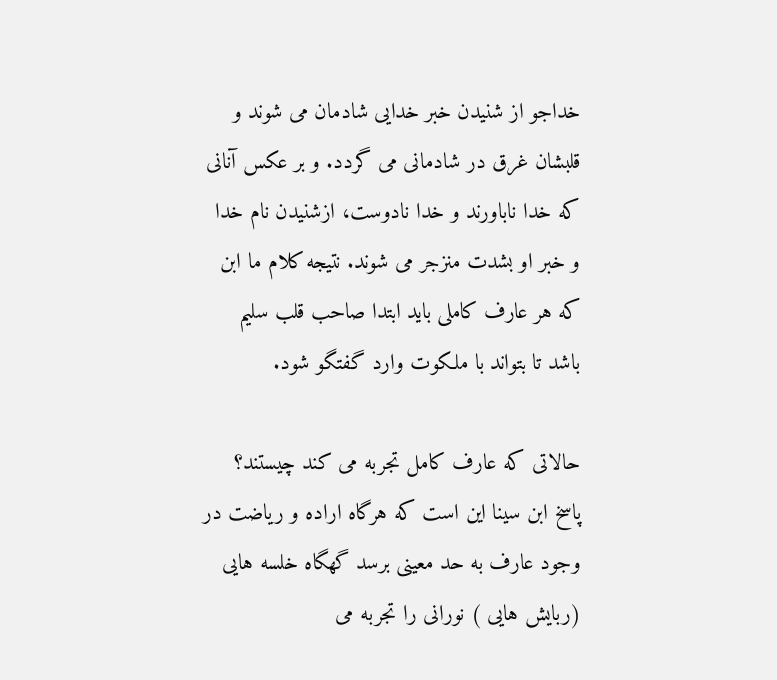خداجو از شنیدن خبر خدایی شادمان می شوند و قلبشان غرق در شادمانی می گردد. و بر عکس آنانی که خدا ناباورند و خدا نادوست، ازشنیدن نام خدا و خبر او بشدت منزجر می شوند. نتیجه کلام ما ابن که هر عارف کاملی باید ابتدا صاحب قلب سلیم باشد تا بتواند با ملکوت وارد گفتگو شود.

حالاتی که عارف کامل تجربه می کند چیستند؟
پاسخ ابن سینا این است که هرگاه اراده و ریاضت در وجود عارف به حد معینی برسد گهگاه خلسه هایی (ربایش هایی ) نورانی را تجربه می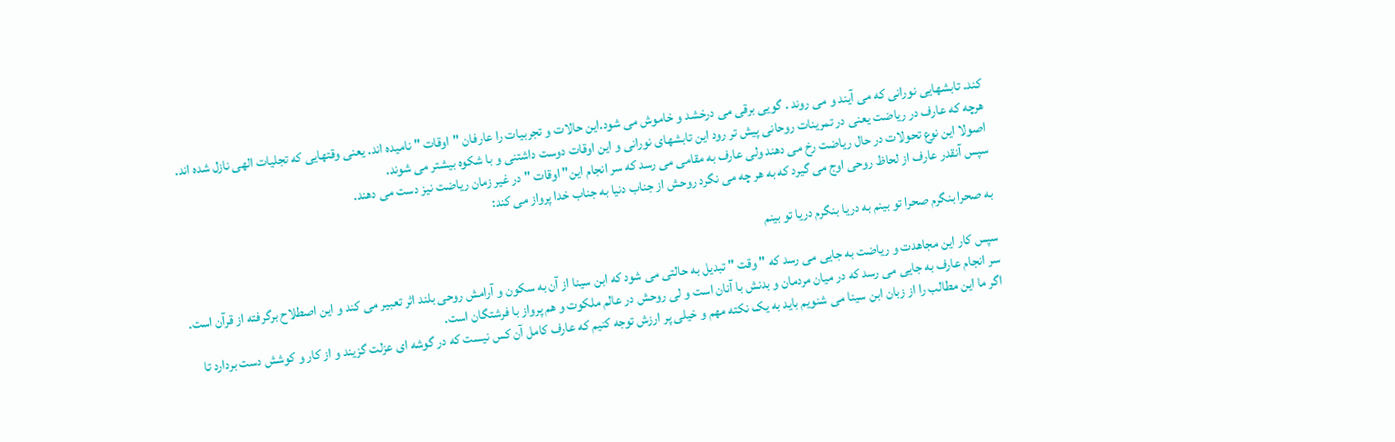کند. تابشهایی نورانی که می آیند و می روند . گویی برقی می درخشد و خاموش می شود.این حالات و تجربیات را عارفان "اوقات " نامیده اند. یعنی وقتهایی که تجلیات الهی نازل شده اند.
هرچه که عارف در ریاضت یعنی در تمرینات روحانی پیش تر رود این تابشهای نورانی و این اوقات دوست داشتنی و با شکوه بیشتر می شوند.
اصولا این نوع تحولات در حال ریاضت رخ می دهند ولی عارف به مقامی می رسد که سر انجام این" اوقات " در غیر زمان ریاضت نیز دست می دهند.
سپس آنقدر عارف از لحاظ روحی اوج می گیرد که به هر چه می نگرد روحش از جناب دنیا به جناب خدا پرواز می کند:

به صحرا بنگرم صحرا تو بینم به دریا بنگرم دریا تو بینم

سپس کار این مجاهدت و ریاضت به جایی می رسد که " وقت " تبدیل به حالتی می شود که ابن سینا از آن به سکون و آرامش روحی بلند اثر تعبیر می کند و این اصطلاح برگرفته از قرآن است.
سر انجام عارف به جایی می رسد که در میان مردمان و بدنش با آنان است و لی روحش در عالم ملکوت و هم پرواز با فرشتگان است.
اگر ما این مطالب را از زبان ابن سینا می شنویم باید به یک نکته مهم و خیلی پر ارزش توجه کنیم که عارف کامل آن کس نیست که در گوشه ای عزلت گزیند و از کار و کوشش دست بردارد تا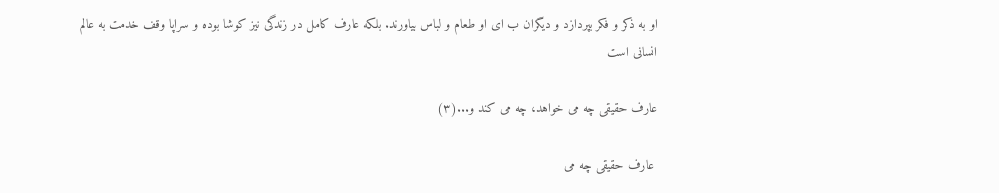او به ذکر و فکر بپردازد و دیگران ب ای او طعام و لباس بیاورند. بلکه عارف کامل در زندگی نیز کوشا بوده و سراپا وقف خدمت به عالم انسانی است

عارف حقیقی چه می خواهد، چه می کند و...(۳)

 عارف حقیقی چه می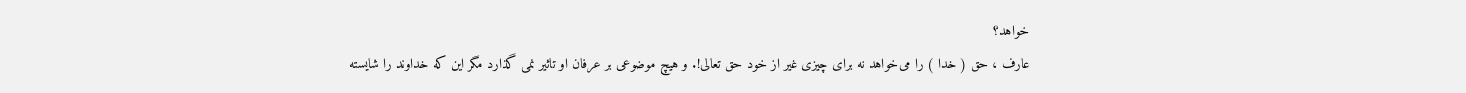خواهد؟
عارف ، حق ( خدا ) را می‌خواهد نه برای چیزی غیر از خود حق تعالی!. و هیچ موضوعی بر عرفان او تاثیر نمی گذارد مگر این که خداوند را شایسته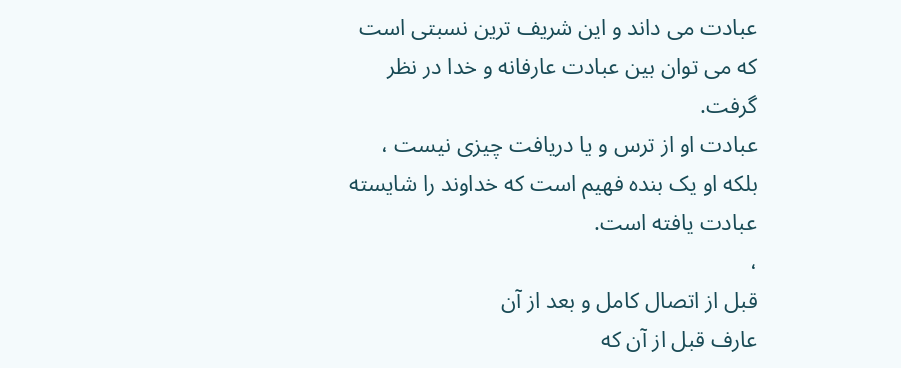عبادت می داند و این شریف ترین نسبتی است که می توان بین عبادت عارفانه و خدا در نظر گرفت.
عبادت او از ترس و یا دریافت چیزی نیست ، بلکه او یک بنده فهیم است که خداوند را شایسته عبادت یافته است.
،
قبل از اتصال کامل و بعد از آن
عارف قبل از آن که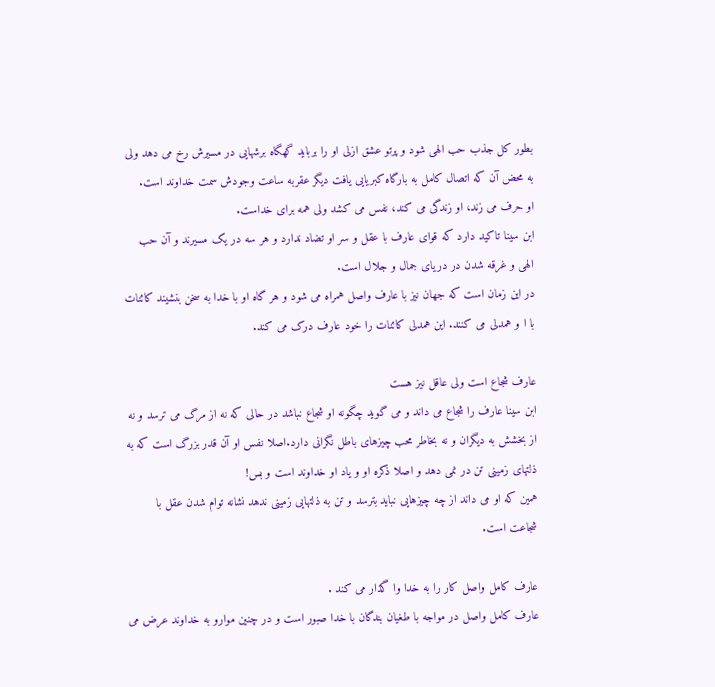بطور کل جذب حب الهی شود و پرتو عشق ازلی او را برباید گهگاه برشهایی در مسیرش رخ می دهد ولی به محض آن که اتصال کامل به بارگاه کبریایی یافت دیگر عقربه ساعت وجودش سمت خداوند است.
او حرف می زند، او زندگی می کند، نفس می کشد ولی همه برای خداست.
ابن سینا تاکید دارد که قوای عارف با عقل و سر او تضاد ندارد و هر سه در یک مسیرند و آن حب الهی و غرقه شدن در دریای جمال و جلال است.
در این زمان است که جهان نیز با عارف واصل همراه می شود و هر گاه او با خدا به سخن بنشیند کائنات با ا و همدلی می کنند. این همدلی کائنات را خود عارف درک می کند.

عارف شجاع است ولی عاقل نیز هست
ابن سینا عارف را شجاع می داند و می گوید چگونه او شجاع نباشد در حالی که نه از مرگ می ترسد و نه از بخشش به دیگران و نه بخاطر محب چیزهای باطل نگرانی دارد.اصلا نفس او آن قدر بزرگ است که به ذلتهای زمینی تن در نمی دهد و اصلا ذکره او و یاد او خداوند است و بس!
همین که او می داند از چه چیزهایی نباید بترسد و تن به ذلتهایی زمینی ندهد نشانه توام شدن عقل با شجاعت است.

عارف کامل واصل کار را به خدا وا گذار می کند .
عارف کامل واصل در مواجه با طغیان بندگان با خدا صبور است و در چنین موارو به خداوند عرض می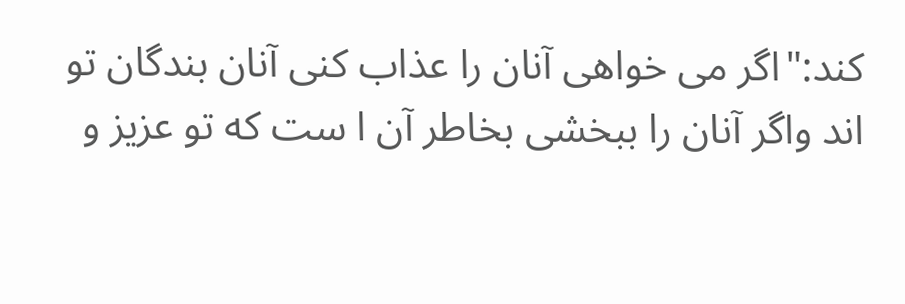کند:"اگر می خواهی آنان را عذاب کنی آنان بندگان تو اند واگر آنان را ببخشی بخاطر آن ا ست که تو عزیز و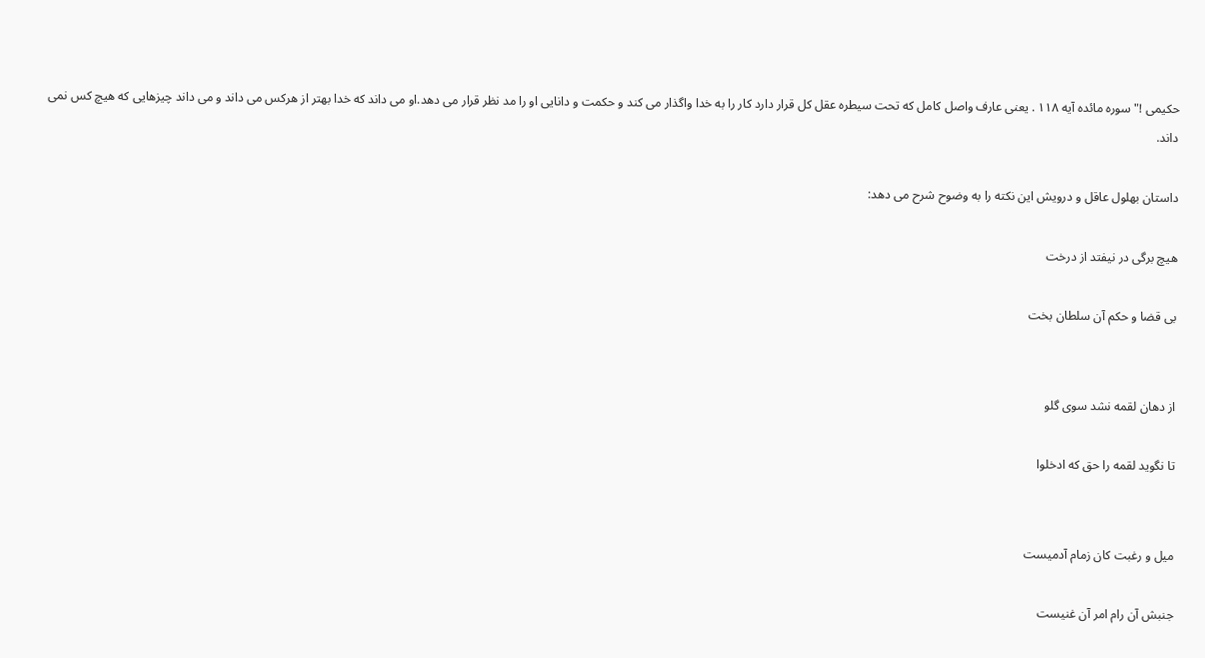حکیمی !"سوره مائده آیه ۱۱۸ . یعنی عارف واصل کامل که تحت سیطره عقل کل قرار دارد کار را به خدا واگذار می کند و حکمت و دانایی او را مد نظر قرار می دهد.او می داند که خدا بهتر از هرکس می داند و می داند چیزهایی که هیچ کس نمی داند.

داستان بهلول عاقل و درویش این نکته را به وضوح شرح می دهد:

هیچ برگی در نیفتد از درخت

بی قضا و حکم آن سلطان بخت


از دهان لقمه نشد سوی گلو

تا نگوید لقمه را حق که ادخلوا


میل و رغبت کان زمام آدمیست

جنبش آن رام امر آن غنیست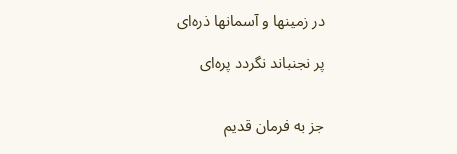در زمینها و آسمانها ذره‌ای

پر نجنباند نگردد پره‌ای


جز به فرمان قدیم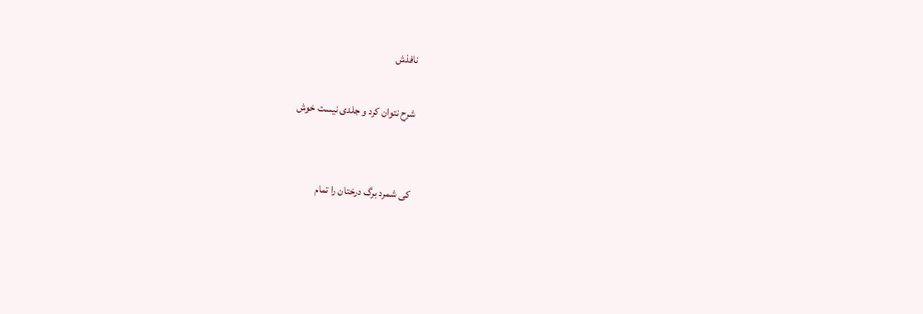نافذش

شرح نتوان کرد و جلدی نیست خوش


کی شمرد برگ درختان را تمام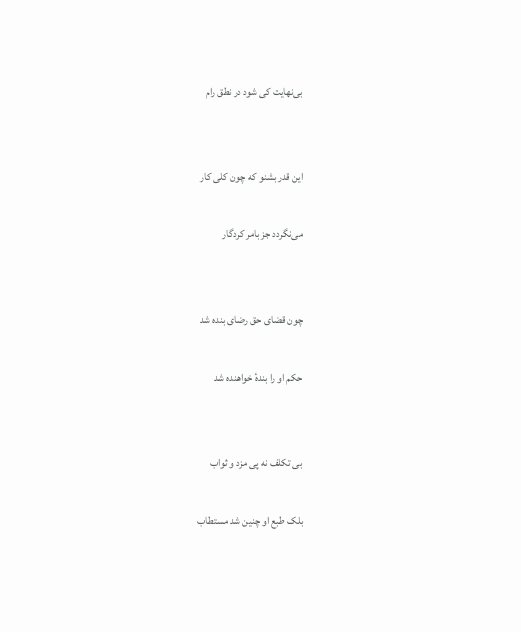بی‌نهایت کی شود در نطق رام


این قدر بشنو که چون کلی کار

می‌نگردد جز بامر کردگار


چون قضای حق رضای بنده شد

حکم او را بندهٔ خواهنده شد


بی تکلف نه پی مزد و ثواب

بلک طبع او چنین شد مستطاب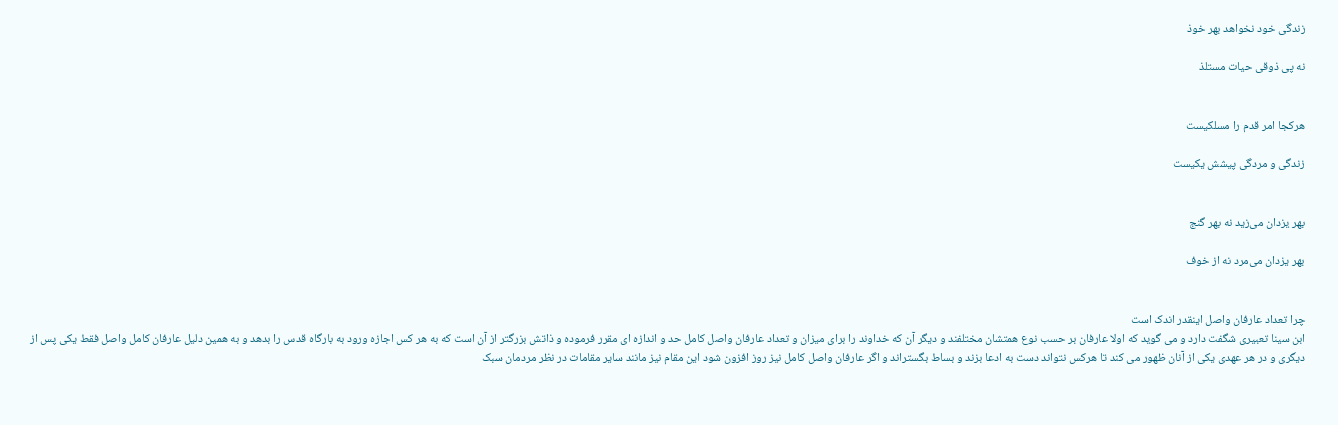زندگی خود نخواهد بهر خوذ

نه پی ذوقی حیات مستلذ


هرکجا امر قدم را مسلکیست

زندگی و مردگی پیشش یکیست


بهر یزدان می‌زید نه بهر گنج

بهر یزدان می‌مرد نه از خوف


چرا تعداد عارفان واصل اینقدر اندک است
ابن سینا تعبیری شگفت دارد و می گوید که اولا عارفان بر حسب نوع همتشان مختلفند و دیگر آن که خداوند را برای میزان و تعداد عارفان واصل کامل حد و اندازه ای مقرر فرموده و ذاتش بزرگتر از آن است که به هر کس اجازه ورود به بارگاه قدس را بدهد و به همین دلیل عارفان کامل واصل فقط یکی پس از دیگری و در هر عهدی یکی از آنان ظهور می کند تا هرکس نتواند دست به ادعا بزند و بساط بگستراند و اگر عارفان واصل کامل نیز روز افزون شود این مقام نیز مانند سایر مقامات در نظر مردمان سبک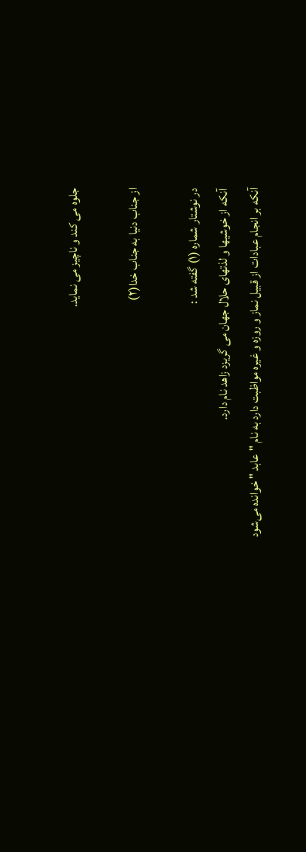جلوه می کند و ناچیز می نماید.

از جناب دنیا به جناب خدا(۲)

در نوشتار شماره (۱) گفته شد :
آنکه از خوشیها و لذتهای حلال جهان می گریزد زاهد نام دارد.
آنکه بر انجام عبادات از قبیل نماز و روزه و غیره مواظبت دارد به نام " عابد " خوانده می‌شود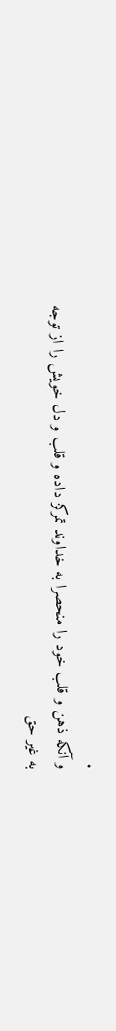.
و آنکه ذهن و قلب خود را منحصرا به خداوند تمرکز داده و قلب و دل خویش را از توجه به غیر حق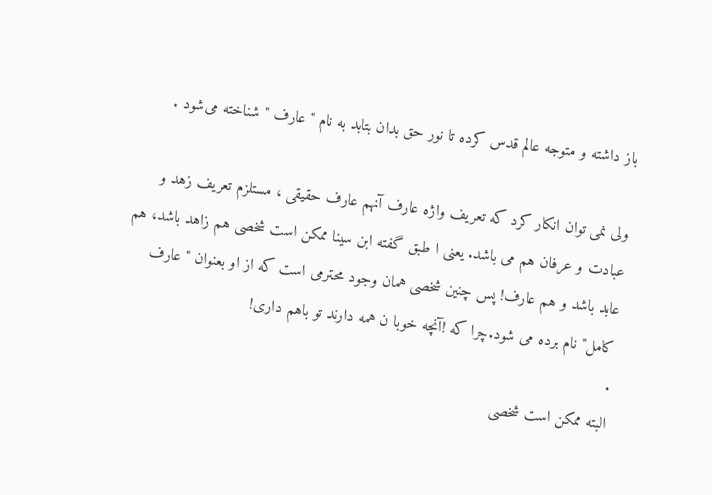باز داشته و متوجه عالم قدس کرده تا نور حق بدان بتابد به نام " عارف " شناخته‌ می‌شود .

ولی نمی توان انکار کرد که تعریف واژه عارف آنهم عارف حقیقی ، مستلزم تعریف زهد و عبادت و عرفان هم می باشد. یعنی ا طبق گفته ابن سینا ممکن است شخصی هم زاهد باشد، هم عابد باشد و هم عارف! پس چنین شخصی همان وجود محترمی است که از او بعنوان " عارف کامل" نام برده می شود.چرا که !آنچه خوبا ن همه دارند تو باهم داری!
.
البته ممکن است شخصی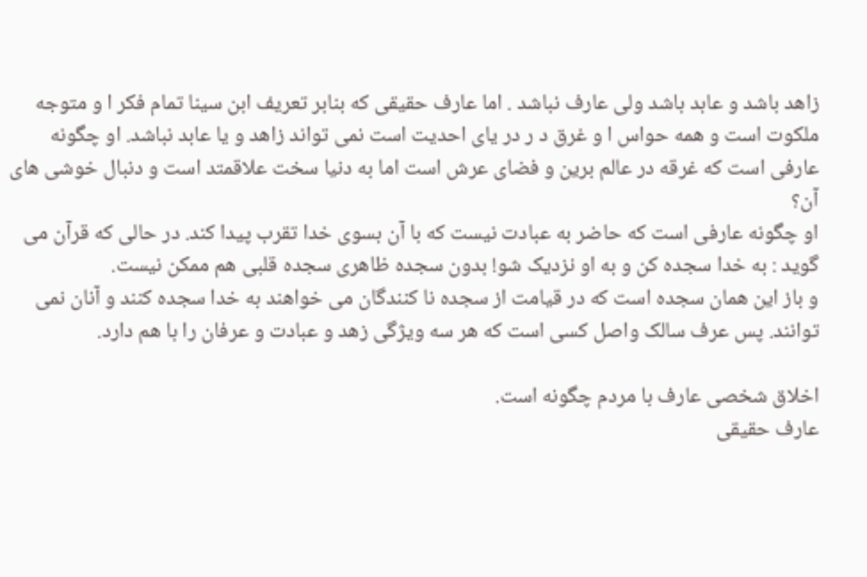زاهد باشد و عابد باشد ولی عارف نباشد . اما عارف حقیقی که بنابر تعریف ابن سینا تمام فکر ا و متوجه ملکوت است و همه حواس ا و غرق د ر در یای احدیت است نمی تواند زاهد و یا عابد نباشد. او چگونه عارفی است که غرقه در عالم برین و فضای عرش است اما به دنیا سخت علاقمتد است و دنبال خوشی های آن؟
او چگونه عارفی است که حاضر به عبادت نیست که با آن بسوی خدا تقرب پیدا کند. در حالی که قرآن می گوید : به خدا سجده کن و به او نزدیک شو! بدون سجده ظاهری سجده قلبی هم ممکن نیست.
و باز این همان سجده است که در قیامت از سجده نا کنندگان می خواهند به خدا سجده کنند و آنان نمی توانند. پس عرف سالک واصل کسی است که هر سه ویژگی زهد و عبادت و عرفان را با هم دارد.

اخلاق شخصی عارف با مردم چگونه است.
عارف حقیقی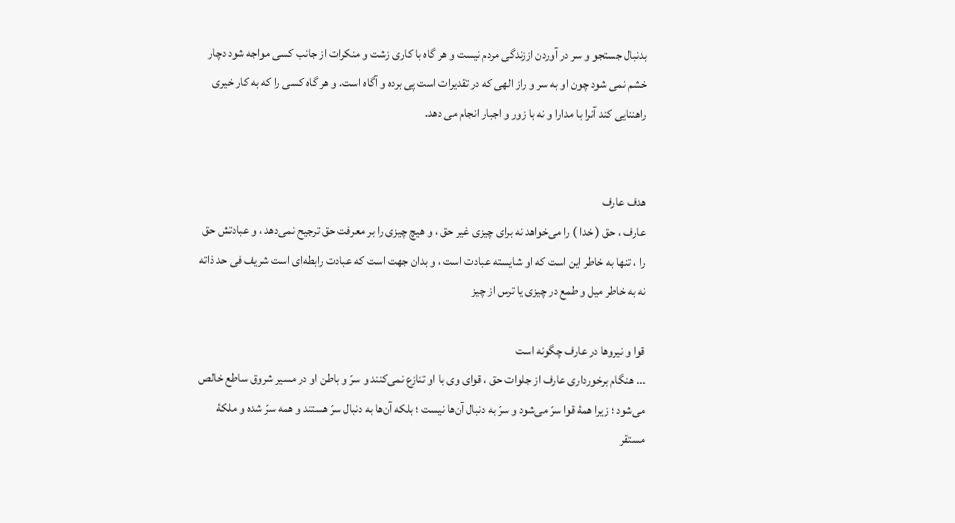بدنبال جستجو و سر در آوردن اززندگی مردم نیست و هر گاه با کاری زشت و منکرات از جانب کسی مواجه شود دچار خشم نمی شود چون او به سر و راز الهی که در تقدیرات است پی برده و آگاه است. و هر گاه کسی را که به کار خیری راهننایی کند آنرا با مدارا و نه با زور و اجبار انجام می دهد.


هدف عارف
عارف ، حق ( خدا ) را می‌خواهد نه برای چیزی غیر حق ، و هیچ چیزی را بر معرفت حق ترجیح نمی‌دهد ، و عبادتش حق را ، تنها به خاطر این است که او شایسته عبادت است ، و بدان جهت است که عبادت رابطه‌ای است شریف فی حد ذاته نه به خاطر میل و طمع در چیزی یا ترس از چیز

قوا و نیروها در عارف چگونه است
... هنگام برخورداری عارف از جلوات حق ، قوای وی با او تنازع نمی‌کنند و سرّ و باطن او در مسیر شروق ساطع خالص می‌شود ؛ زیرا همهٔ قوا سرّ می‌شود و سرّ به دنبال آن‌ها نیست ؛ بلکه آن‌ها به دنبال سرّ هستند و همه سرّ شده و ملکهٔ مستقر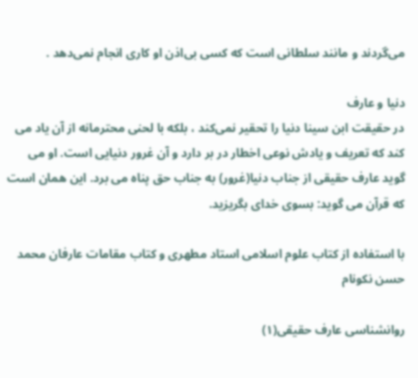می‌گردند و مانند سلطانی است که کسی بی‌اذن او کاری انجام نمی‌دهد .

دنیا و عارف
در حقیقت ابن سینا دنیا را تحقیر نمی‌کند ، بلکه با لحنی محترمانه از آن یاد می کند که تعریف و یادش نوعی اخطار در بر دارد و آن غرور دنیایی است. او می گوید عارف حقیقی از جناب دنیا(غرور) به جناب حق پناه می برد. این همان است که قرآن می گوید: بسوی خدای بگریزید.

با استفاده از کتاب علوم اسلامی استاد مطهری و کتاب مقامات عارفان محمد حسن نکونام

روانشناسی عارف حقیقی(۱)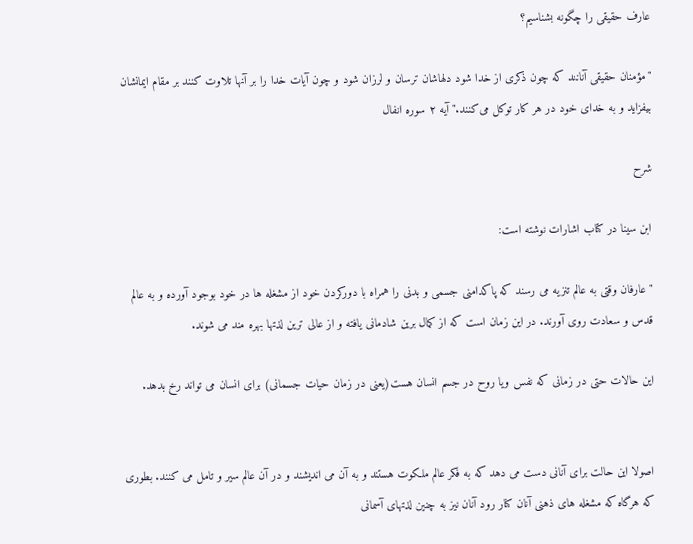عارف حقیقی را چگونه بشناسیم؟

"مؤمنان حقیقی آنانند که چون ذکری از خدا شود دلهاشان ترسان و لرزان شود و چون آیات خدا را بر آنها تلاوت کنند بر مقام ایمانشان بیفزاید و به خدای خود در هر کار توکل می‌کنند." آیه ۲ سوره انفال

شرح

ابن سینا در کتاب اشارات نوشته است:

" عارفان وقتی به عالم تنزیه می رسند که پاکدامنی جسمی و بدنی را همراه با دورکردن خود از مشغله ها در خود بوجود آورده و به عالم قدس و سعادت روی آورند. در این زمان است که از کمال برین شادمانی یافته و از عالی ترین لذتها بهره مند می شوند.

این حالات حتی در زمانی که نفس ویا روح در جسم انسان هست(یعنی در زمان حیات جسمانی) برای انسان می تواند رخ بدهد.


اصولا این حالت برای آنانی دست می دهد که به فکر عالم ملکوت هستند و به آن می اندیشند و در آن عالم سیر و تامل می کنند. بطوری که هرگاه که مشغله های ذهنی آنان کنار رود آنان نیز به چنین لذتهای آسمانی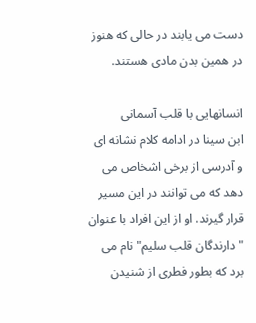دست می یابند در حالی که هنوز در همین بدن مادی هستند.

انسانهایی با قلب آسمانی
ابن سینا در ادامه کلام نشانه ای و آدرسی از برخی اشخاص می دهد که می توانند در این مسیر قرار گیرند. او از این افراد با عنوان "دارندگان قلب سلیم" نام می برد که بطور فطری از شنیدن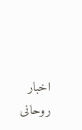اخبار روحانی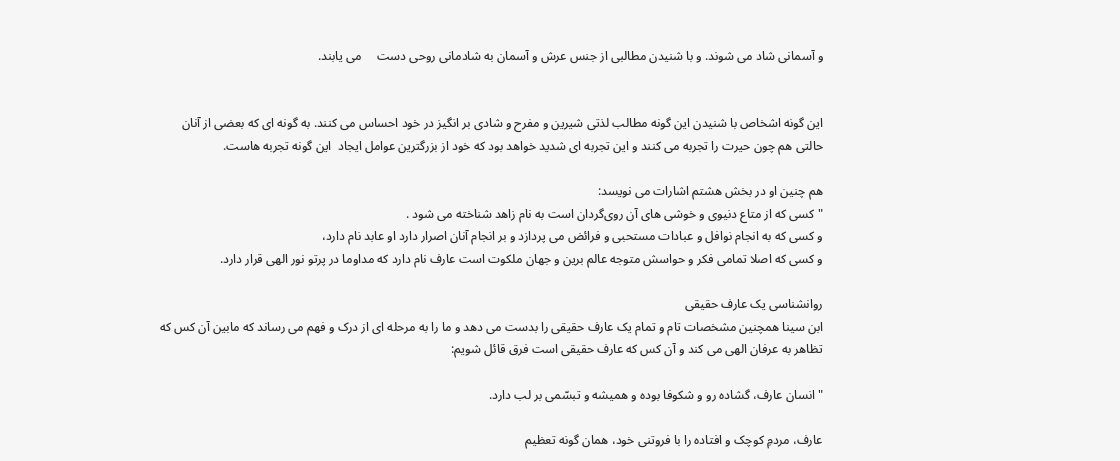و آسمانی شاد می شوند. و با شنیدن مطالبی از جنس عرش و آسمان به شادمانی روحی دست     می یابند.


این گونه اشخاص با شنیدن این گونه مطالب لذتی شیرین و مفرح و شادی بر انگیز در خود احساس می کنند. به گونه ای که بعضی از آنان حالتی هم چون حیرت را تجربه می کنند و این تجربه ای شدید خواهد بود که خود از بزرگترین عوامل ایجاد  این گونه تجربه هاست.

هم چنین او در بخش هشتم اشارات می نویسد:
"کسی که از متاع دنیوی و خوشی های آن روی‌گردان است به نام زاهد شناخته می شود .
و کسی که به انجام نوافل و عبادات مستحبی و فرائض می پردازد و بر انجام آنان اصرار دارد او عابد نام دارد،
و کسی که اصلا تمامی فکر و حواسش متوجه عالم برین و جهان ملکوت است عارف نام دارد که مداوما در پرتو نور الهی قرار دارد.

روانشناسی یک عارف حقیقی
ابن سینا همچنین مشخصات تام و تمام یک عارف حقیقی را بدست می دهد و ما را به مرحله ای از درک و فهم می رساند که مابین آن کس که تظاهر به عرفان الهی می کند و آن کس که عارف حقیقی است فرق قائل شویم:

"انسان عارف، گشاده رو و شکوفا بوده و همیشه و تبسّمی بر لب دارد.

عارف، مردمِ کوچک و افتاده را با فروتنی خود، همان گونه تعظیم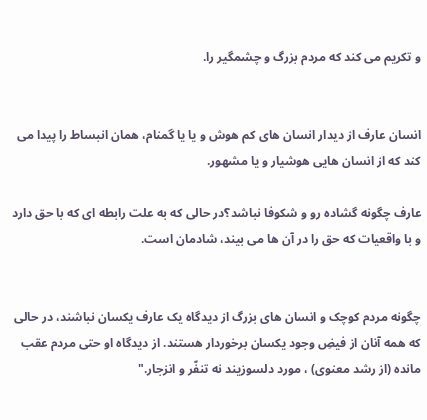و تکریم می کند که مردم بزرگ و چشمگیر را.


انسان عارف از دیدار انسان های کم هوش و یا یا گمنام، همان انبساط را پیدا می کند که از انسان هایی هوشیار و یا مشهور.

عارف چگونه گشاده رو و شکوفا نباشد؟در حالی که به علت رابطه ای که با حق دارد و با واقعیات که حق را در آن ها می بیند، شادمان است.


چگونه مردم کوچک و انسان های بزرگ از دیدگاه یک عارف یکسان نباشند، در حالی که همه آنان از فیضِ وجود یکسان برخوردار هستند. از دیدگاه او حتی مردم عقب مانده (از رشد معنوی) ، مورد دلسوزیند نه تنفّر و انزجار."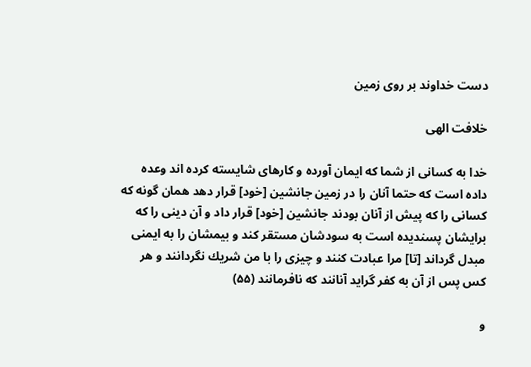دست خداوند بر روی زمین

خلافت الهی

خدا به كسانى از شما كه ايمان آورده و كارهاى شايسته كرده اند وعده داده است كه حتما آنان را در زمین جانشين [خود] قرار دهد همان گونه كه كسانى را كه پيش از آنان بودند جانشين [خود] قرار داد و آن دينى را كه برايشان پسنديده است به سودشان مستقر كند و بيمشان را به ايمنى مبدل گرداند [تا] مرا عبادت كنند و چيزى را با من شريك نگردانند و هر كس پس از آن به كفر گرايد آنانند كه نافرمانند (۵۵)

و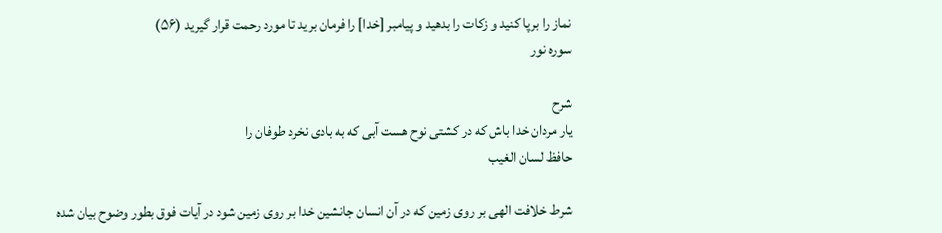نماز را برپا كنيد و زكات را بدهيد و پيامبر [خدا] را فرمان بريد تا مورد رحمت قرار گيريد (۵۶)
سوره نور

شرح
یار مردان خدا باش که در کشتی نوح هست آبی که به بادی نخرد طوفان را
حافظ لسان الغیب

شرط خلافت الهی بر روی زمین که در آن انسان جانشین خدا بر روی زمین شود در آیات فوق بطور وضوح بیان شده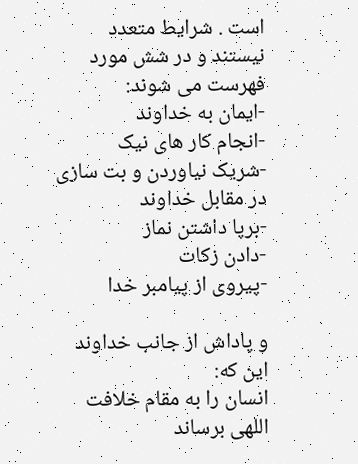است . شرایط متعدد نیستند و در شش مورد فهرست می شوند:
-ایمان به خداوند
-انجام کار های نیک
-شریک نیاوردن و بت سازی در مقابل خداوند
-برپا داشتن نماز
-دادن زکات
-پیروی از پیامبر خدا

و پاداش از جانب خداوند این که:
انسان را به مقام خلافت اللهی برساند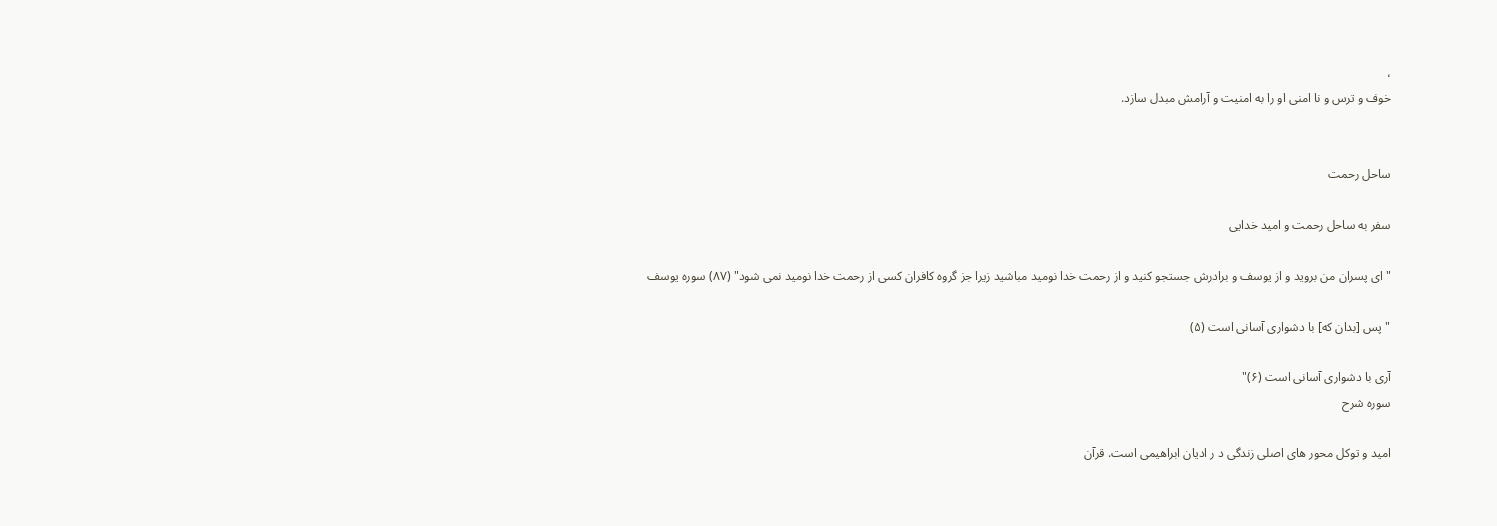،
خوف و ترس و نا امنی او را به امنیت و آرامش مبدل سازد.


ساحل رحمت

سفر به ساحل رحمت و امید خدایی

"اى پسران من برويد و از يوسف و برادرش جستجو كنيد و از رحمت خدا نوميد مباشيد زيرا جز گروه كافران كسى از رحمت خدا نوميد نمى شود" (۸۷) سوره یوسف

"پس [بدان كه] با دشوارى آسانى است (۵)

آرى با دشوارى آسانى است (۶)"
سوره شرح

امید و توکل محور های اصلی زندگی د ر ادیان ابراهیمی است. قرآن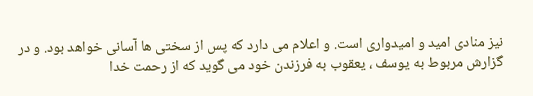نیز منادی امید و امیدواری است. و اعلام می دارد که پس از سختی ها آسانی خواهد بود. و در گزارش مربوط به یوسف ، یعقوب به فرزندن خود می گوید که از رحمت خدا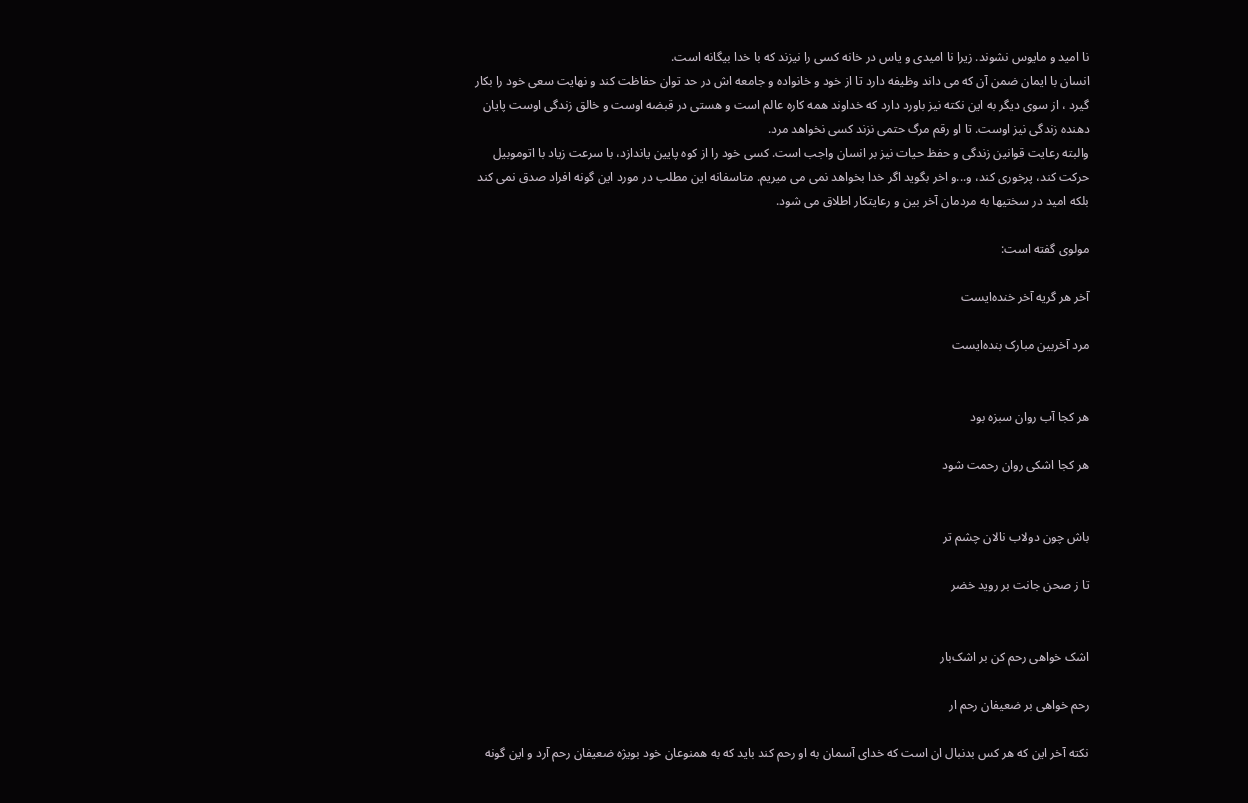نا امید و مایوس نشوند. زیرا نا امیدی و یاس در خانه کسی را نیزند که با خدا بیگانه است.
انسان با ایمان ضمن آن که می داند وظیفه دارد تا از خود و خانواده و جامعه اش در حد توان حفاظت کند و نهایت سعی خود را بکار گیرد ، از سوی دیگر به این نکته نیز باورد دارد که خداوند همه کاره عالم است و هستی در قبضه اوست و خالق زندگی اوست پایان دهنده زندگی نیز اوست. تا او رقم مرگ حتمی نزند کسی نخواهد مرد.
والبته رعایت قوانین زندگی و حفظ حیات نیز بر انسان واجب است. کسی خود را از کوه پایین یاندازد، با سرعت زیاد با اتوموبیل حرکت کند، پرخوری کند، و...و اخر بگوید اگر خدا بخواهد نمی می میریم. متاسفانه این مطلب در مورد این گونه افراد صدق نمی کند بلکه امید در سختیها به مردمان آخر بین و رعایتکار اطلاق می شود.

مولوی گفته است:

آخر هر گریه آخر خنده‌ایست

مرد آخربین مبارک بنده‌ایست


هر کجا آب روان سبزه بود

هر کجا اشکی روان رحمت شود


باش چون دولاب نالان چشم تر

تا ز صحن جانت بر روید خضر


اشک خواهی رحم کن بر اشک‌بار

رحم خواهی بر ضعیفان رحم ار

نکته آخر این که هر کس بدنبال ان است که خدای آسمان به او رحم کند باید که به همنوعان خود بویژه ضعیفان رحم آرد و این گونه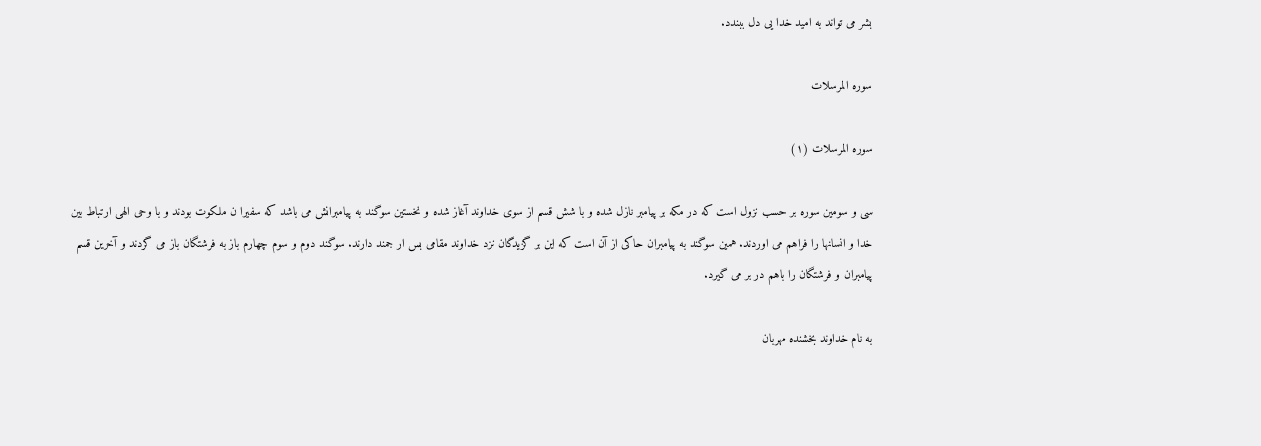بشر می تواند به امید خدا یی دل ببندد.

سوره المرسلات

سوره المرسلات (۱)

سی و سومین سوره بر حسب نزول است که در مکه بر پیامبر نازل شده و با شش قسم از سوی خداوند آغاز شده و نخستین سوگند به پیامبرانش می باشد که سفیرا ن ملکوت بودند و با وحی الهی ارتباط بین خدا و انسانها را فراهم می اوردند. همین سوگند به پیامبران حاکی از آن است که این بر گزیدگان نزد خداوند مقامی بس ار جمند دارند. سوگند دوم و سوم چهارم باز به فرشتگان باز می گردند و آخرین قسم پیامبران و فرشتگان را باهم در بر می گیرد.

به نام خداوند بخشنده مهربان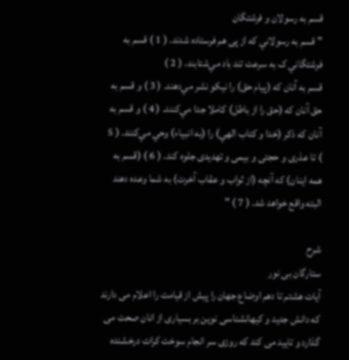قسم به رسولان و فرشتگان
"قسم به رسولاني که از پی هم فرستاده شدند. ( 1 ) قسم به فرشتگاني ک به سرعت تند باد مي‌شتابند. ( 2 )
قسم به آنان که (پیام حق) را نيکو نشر مي‌دهند. ( 3 ) و قسم به حق آنان که (حق را از باطل) کاملا جدا مي‌کنند. ( 4 ) و قسم به آنان که ذکر (خدا و کتاب الهي) را (به انبياء) وحي مي‌کنند. ( 5 ) تا عذری و حجتی و بيمی و تهديدی جلوه کند. ( 6 ) (قسم به همه اينان) که آنچه (از ثواب و عقاب آخرت) به شما وعده دهند البته واقع خواهد شد. ( 7 ) "

شرح
ستارگان بی نور
آیات هشتم تا دهم اوضاع جهان را پیش از قیامت را اعلام می دارند که دانش جدید و کیهانشناسی نوین بر بسیاری از انان صحت می گذارد و تایید می کند که روزی سر انجام سوخت کرات درخشنده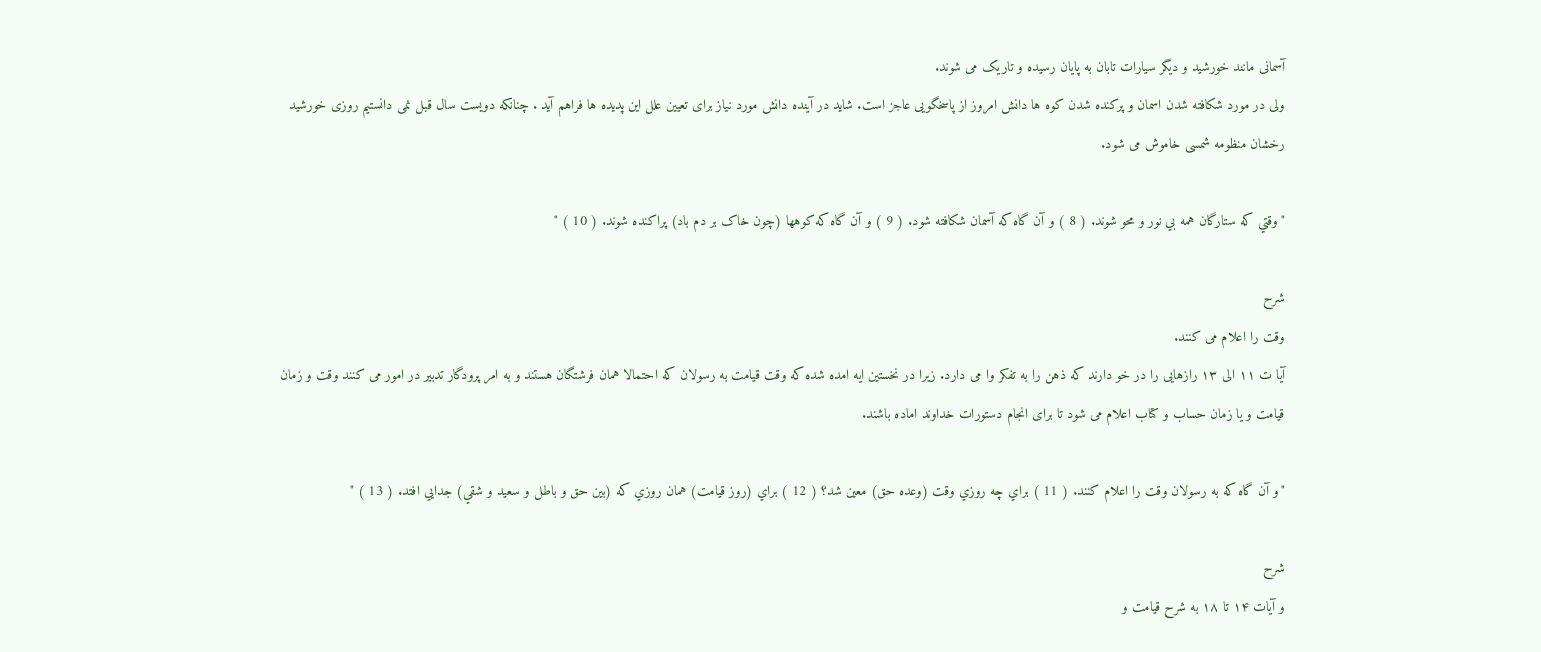آسمانی مانند خورشید و دیگر سیارات تابان به پایان رسیده و تاریک می شوند.
ولی در مورد شکافته شدن اسمان و پرکنده شدن کوه ها دانش امروز از پاسخگویی عاجز است. شاید در آینده دانش مورد نیاز برای تعیین علل این پدیده ها فراهم آید . چنانکه دویست سال قبل نمی دانستیم روزی خورشید رخشان منظومه شمسی خاموش می شود.

"وقتي که ستارگان همه بي نور و محو شوند. ( 8 ) و آن گاه که آسمان شکافته شود. ( 9 ) و آن گاه که کوهها (چون خاک بر دم باد) پراکنده شوند. ( 10 ) "

شرح
وقت را اعلام می کنند.
آیا ت ۱۱ الی ۱۳ رازهایی را در خو دارند که ذهن را به تفکر وا می دارد. زیرا در نخستین ایه امده شده که وقت قیامت به رسولان که احتمالا همان فرشتگان هستند و به امر پرودگار تدبیر در امور می کنند وقت و زمان قیامت و یا زمان حساب و کتاب اعلام می شود تا برای انجام دستورات خداوند اماده باشند.

"و آن گاه که به رسولان وقت را اعلام کنند. ( 11 ) براي چه روزي وقت (وعده حق) معين شد؟ ( 12 ) براي (روز قيامت) همان روزي که (بين حق و باطل و سعيد و شقي) جدايي افتد. ( 13 ) "

شرح
و آیات ۱۴ تا ۱۸ به شرح قیامت و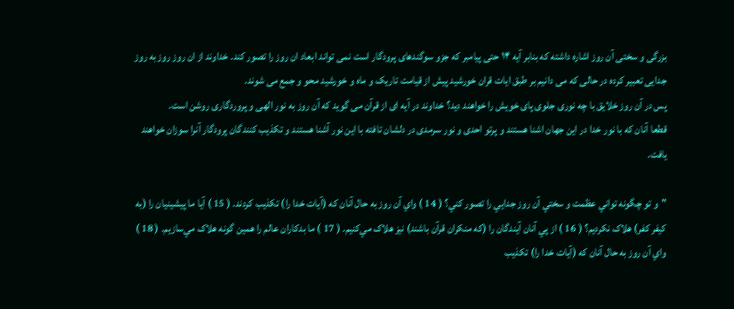بزرگی و سختی آن روز اشاره داشته که بنابر آیه ۱۴ حتی پیامبر که جزو سوگندهای پرودگار است نمی تواند ابعاد ان روز را تصور کند. خداوند از ان روز روز به روز جدایی تعبیر کرده در حالی که می دانیم بر طبق ایات قران خورشید پیش از قیامت تاریک و ماه و خورشید محو و جمع می شوند.
پس در آن روز خلایق با چه نوری جلوی پای خویش را خواهند دید؟ خداوند در آیه ای از قرآن می گوید که آن روز به نور الهی و پروردگاری روشن است.
قطعا آنان که با نور خدا در این جهان اشنا هستند و پرتو احدی و نور سرمدی در دلشان تافته با این نور آشنا هستند و تکذیب کنندگان پرودگار آنرا سوزان خواهند یافت.

"و تو چگونه تواني عظمت و سختي آن روز جدايي را تصور کني؟ ( 14 ) واي آن روز به حال آنان که (آيات خدا را) تکذيب کردند. ( 15 ) آيا ما پيشينيان را (به کيفر کفر) هلاک نکرديم؟ ( 16 ) از پي آنان آيندگان را (که منکران قرآن باشند) نيز هلاک مي‌کنيم. ( 17 ) ما بدکاران عالم را همين گونه هلاک مي‌سازيم. ( 18 ) واي آن روز به حال آنان که (آيات خدا را) تکذيب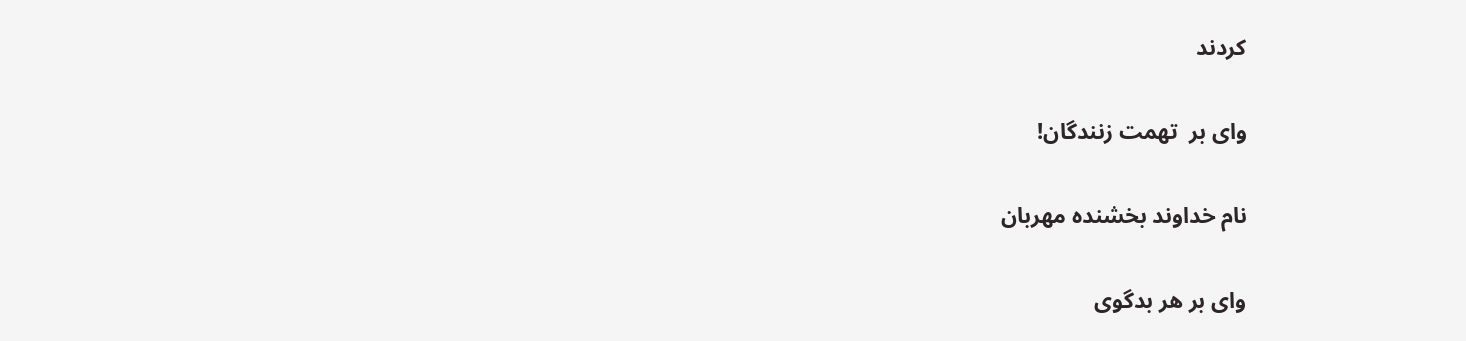کردند

وای بر  تهمت زنندگان!

نام خداوند بخشنده مهربان

واى بر هر بدگوى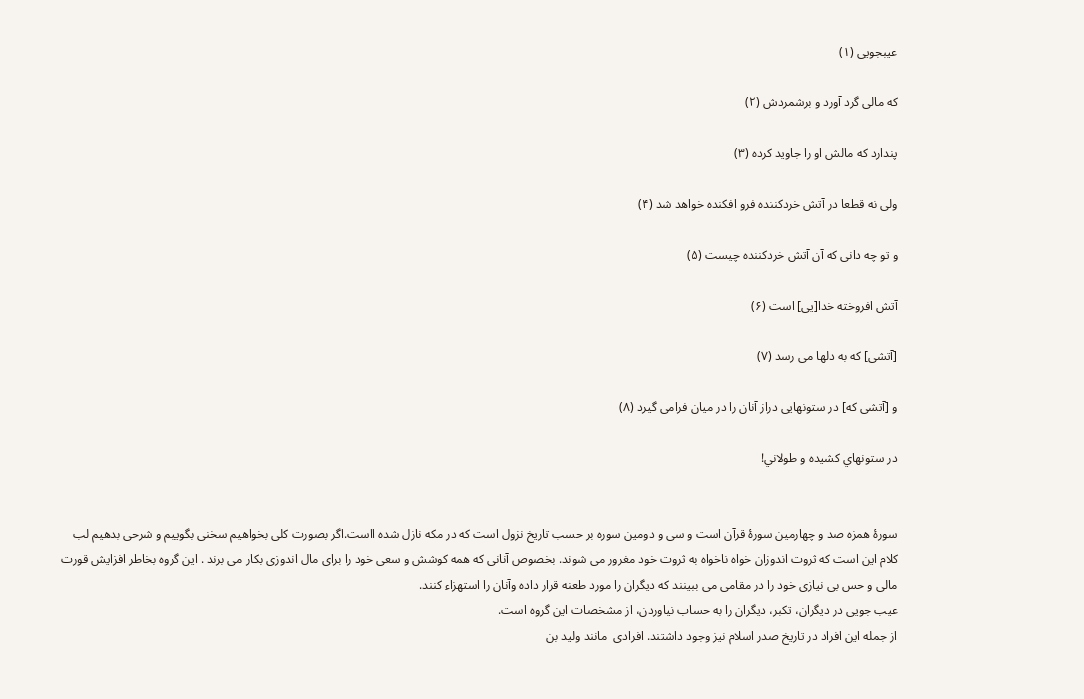عيبجويى (۱)

كه مالى گرد آورد و برشمردش (۲)

پندارد كه مالش او را جاويد كرده (۳)

ولى نه قطعا در آتش خردكننده فرو افكنده خواهد شد (۴)

و تو چه دانى كه آن آتش خردكننده چيست (۵)

آتش افروخته خدا[يى] است (۶)

[آتشى] كه به دلها مى رسد (۷)

و [آتشى كه] در ستونهايى دراز آنان را در ميان فرامى گيرد (۸)

در ستونهاي كشيده و طولاني!


سورهٔ همزه صد و چهارمین سورهٔ قرآن است و سی و دومین سوره بر حسب تاریخ نزول است که در مکه نازل شده ااست.اگر بصورت کلی بخواهیم سخنی بگوییم و شرحی بدهیم لب کلام این است که ثروت اندوزان خواه ناخواه به ثروت خود مغرور می شوند. بخصوص آنانی که همه کوشش و سعی خود را برای مال اندوزی بکار می برند . این گروه بخاطر افزایش قورت مالی و حس بی نیازی خود را در مقامی می ببینند که دیگران را مورد طعنه قرار داده وآنان را استهزاء کنند.
عیب جویی در دیگران، تکبر، دیگران را به حساب نیاوردن، از مشخصات این گروه است.
از جمله این افراد در تاریخ صدر اسلام نیز وجود داشتند. افرادی  مانند ولید بن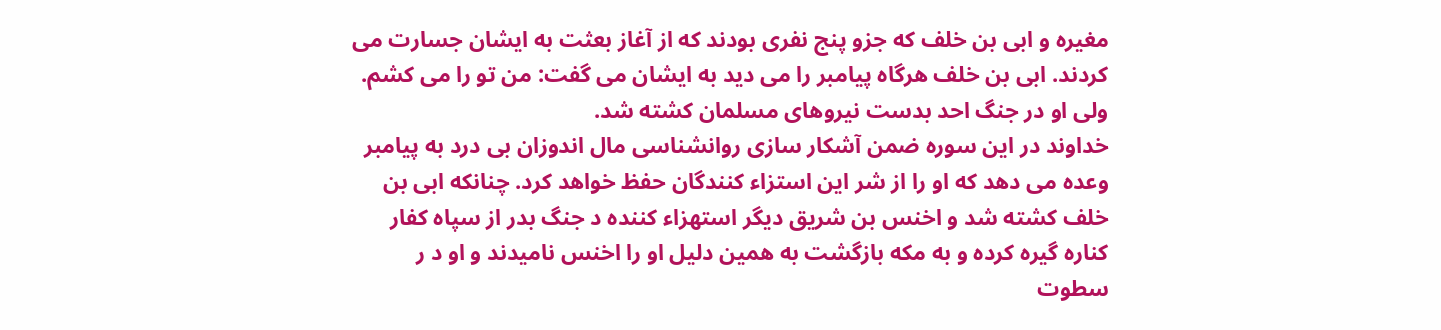مغیره و ابی بن خلف که جزو پنج نفری بودند که از آغاز بعثت به ایشان جسارت می کردند. ابی بن خلف هرگاه پیامبر را می دید به ایشان می گفت: من تو را می کشم. ولی او در جنگ احد بدست نیروهای مسلمان کشته شد.
خداوند در این سوره ضمن آشکار سازی روانشناسی مال اندوزان بی درد به پیامبر وعده می دهد که او را از شر این استزاء کنندگان حفظ خواهد کرد. چنانکه ابی بن خلف کشته شد و اخنس بن شریق دیگر استهزاء کننده د جنگ بدر از سپاه کفار کناره گیره کرده و به مکه بازگشت به همین دلیل او را اخنس نامیدند و او د ر سطوت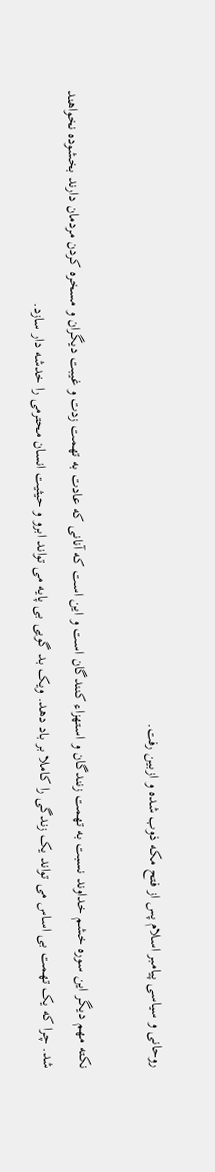روحانی و سیاسی پیامبر اسلام پس از فتح مکه ذوب شده و ازبین رفت.

نکته مهم دیگر این سوره خشم خداوند نسبت به تهمت زنندگان و استهزاء کنندگان است و این است که آنانی که عادت به تهمت زدت و غیبت دیگران و مسخره کردن مردمان دارند بخشوده نخواهند شد. چرا که یک تهمت بی اساس می تواند یک زندگی را کاملا بر باد دهد. ویک بد گویی بی پایه می تواند ابرو و حیثیت انسان محترمی را خدشه دار سازد.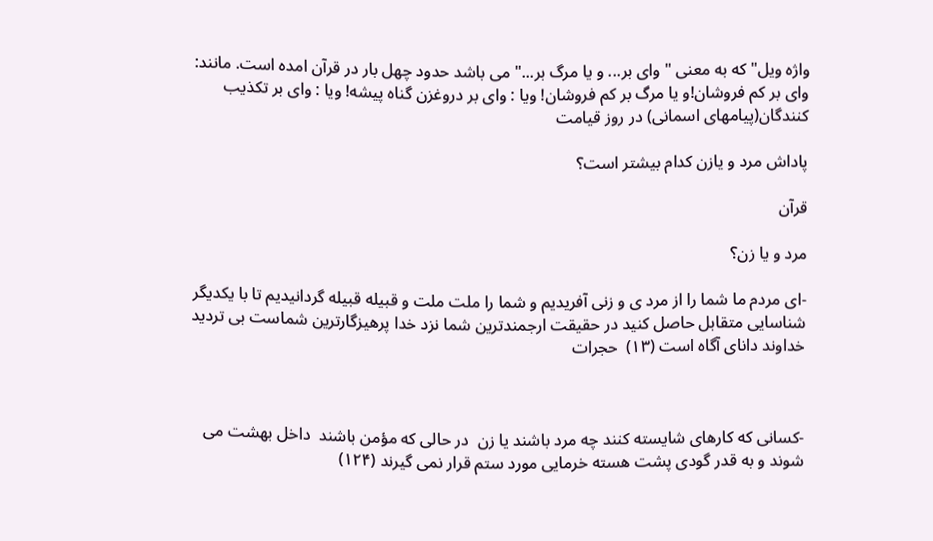واژه ویل" که به معنی " وای بر... و یا مرگ بر..." می باشد حدود چهل بار در قرآن امده است. مانند: وای بر کم فروشان!و یا مرگ بر کم فروشان! ویا : وای بر دروغزن گناه پیشه! ویا : وای بر تکذیب کنندگان(پیامهای اسمانی) در روز قیامت

پاداش مرد و یازن کدام بیشتر است؟

قرآن

مرد و یا زن؟

-اى مردم ما شما را از مرد ی و زنى آفريديم و شما را ملت ملت و قبيله قبيله گردانيديم تا با يكديگر شناسايى متقابل حاصل كنيد در حقيقت ارجمندترين شما نزد خدا پرهيزگارترين شماست بى ترديد خداوند داناى آگاه است (۱۳)  حجرات



-كسانى كه كارهاى شايسته كنند چه مرد باشند يا زن  در حالى كه مؤمن باشند  داخل بهشت مى شوند و به قدر گودى پشت هسته خرمايى مورد ستم قرار نمى گيرند (۱۲۴)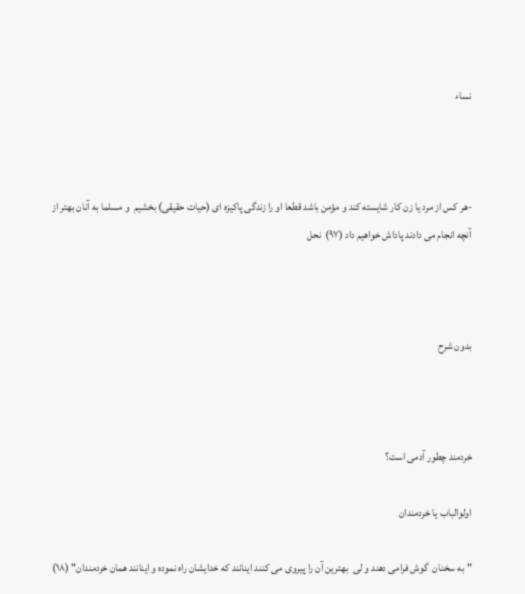نساء



-هر كس از مرد يا زن كار شايسته كند و مؤمن باشد قطعا او را زندگى پاكيزه اى (حيات حقيقى) بخشیم  و مسلما به آنان بهتر از آنچه انجام مى دادند پاداش خواهيم داد (۹۷)  نحل



بدون شرح



خردمند چطور آدمی است؟

اولوالباب یا خردمندان

"به سخنان  گوش فرامى دهند و لی  بهترين آن را پيروى مى كنند اينانند كه خدايشان راه نموده و اينانند همان خردمندان" (۱۸)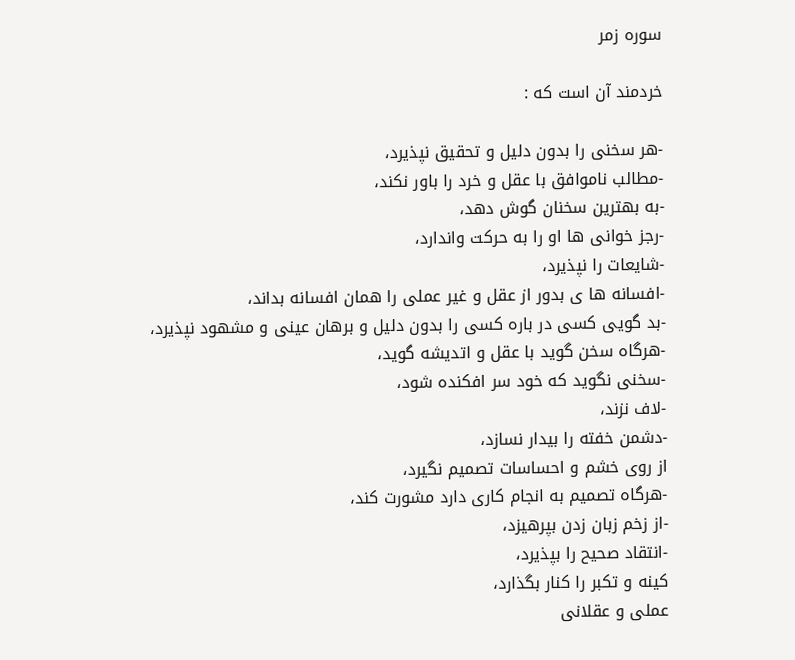سوره زمر

خردمند آن است که :

-هر سخنی را بدون دلیل و تحقیق نپذیرد،
-مطالب ناموافق با عقل و خرد را باور نکند،
-به بهترین سخنان گوش دهد،
-رجز خوانی ها او را به حرکت واندارد،
-شایعات را نپذیرد،
-افسانه ها ی بدور از عقل و غیر عملی را همان افسانه بداند،
-بد گویی کسی در باره کسی را بدون دلیل و برهان عینی و مشهود نپذیرد،
-هرگاه سخن گوید با عقل و اتدیشه گوید،
-سخنی نگوید که خود سر افکنده شود،
-لاف نزند،
-دشمن خفته را بیدار نسازد،
از روی خشم و احساسات تصمیم نگیرد،
-هرگاه تصمیم به انجام کاری دارد مشورت کند،
-از زخم زبان زدن بپرهیزد،
-انتقاد صحیح را بپذیرد،
کینه و تکبر را کنار بگذارد،
عملی و عقلانی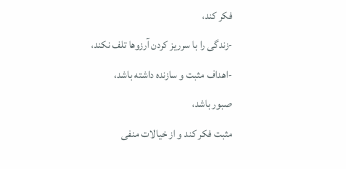فکر کند،
-زندگی را با سرریز کردن آرزوها تلف نکند،
-اهداف مثبت و سازنده داشته باشد،
صبور باشد،
مثبت فکر کند و از خیالات منفی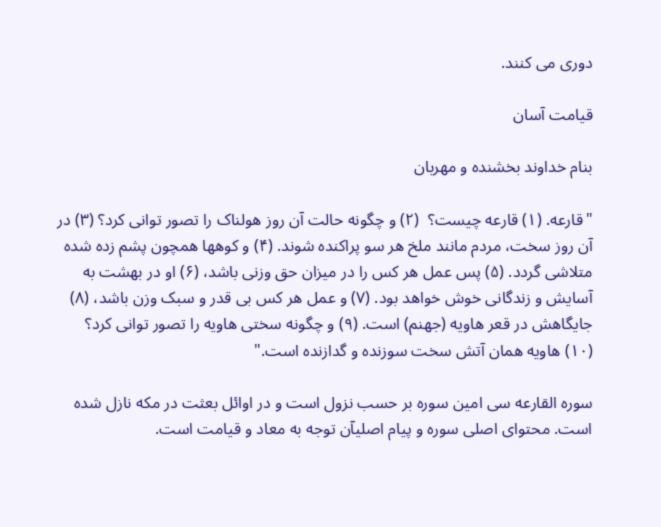دوری می کنند.

قیامت آسان

بنام خداوند بخشنده و مهربان

"قارعه. (۱) قارعه چیست؟  (۲) و چگونه حالت آن روز هولناک را تصور توانی کرد؟ (۳) در آن روز سخت، مردم مانند ملخ هر سو پراکنده شوند. (۴) و کوهها همچون پشم زده شده متلاشی گردد. (۵) پس عمل هر کس را در میزان حق وزنی باشد، (۶) او در بهشت به آسایش و زندگانی خوش خواهد بود. (۷) و عمل هر کس بی قدر و سبک وزن باشد، (۸) جایگاهش در قعر هاویه (جهنم) است. (۹) و چگونه سختی هاویه را تصور توانی کرد؟ (۱۰) هاویه همان آتش سخت سوزنده و گدازنده است."

سوره القارعه سی امین سوره بر حسب نزول است و در اوائل بعثت در مکه نازل شده است. محتوای اصلی سوره و پیام اصلیآن توجه به معاد و قیامت است.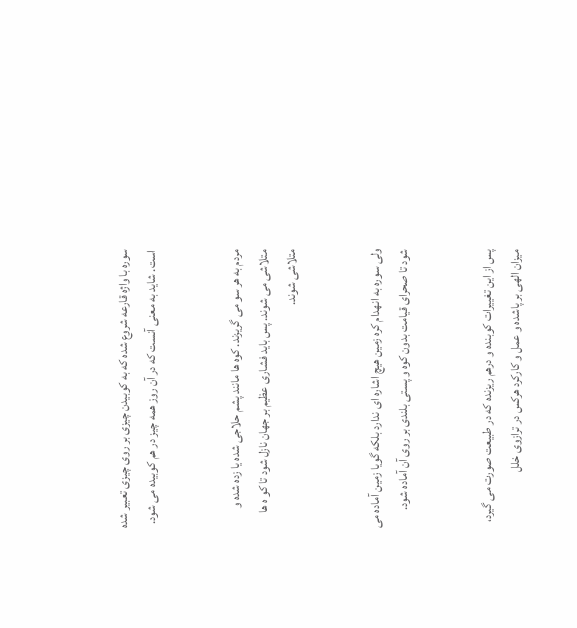سوره با واژه قارعه شروع شده که به کوبیدن چیزی بر روی چیزی تعبیر شده است. شاید به معنی آنست که در آن روز همه چیز در هم کوبیده می شود.


مردم به هر سو می گریزند. کوه ها مانند پشم حلاجی شده یا زده شده و متلاشی می شوند. پس باید فشاری عظیم بر جهان نازل شود تا کو ه ها متلاشی شوند.


ولی سوره به انهدام کره زمین هیچ اشاره ای ندارد بلکه گویا زمین آماده می شود تا صحرای قیامت بدون کوه و پستی بلندی بر روی آن آماده شود.


پس از این تغییرات کوبنده و درهم ریزنده که در طبیعت صورت می گیرد، میزان الهی بر پاشده و عمل و کارکرد هرکس در ترازوی خلل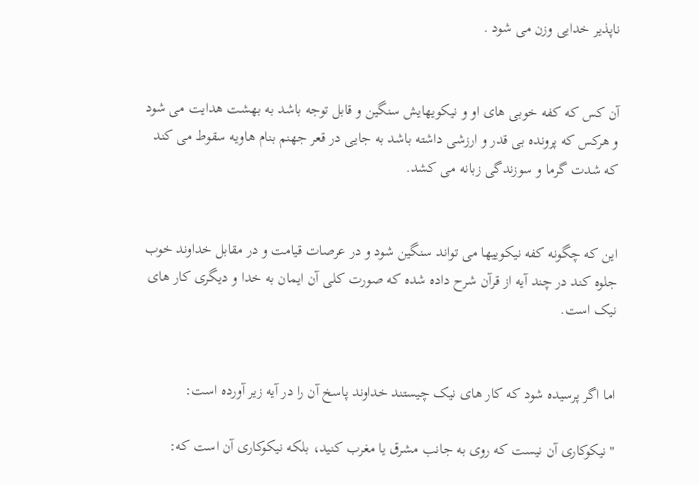ناپذیر خدایی وزن می شود .


آن کس که کفه خوبی های او و نیکویهایش سنگین و قابل توجه باشد به بهشت هدایت می شود و هرکس که پرونده بی قدر و ارزشی داشته باشد به جایی در قعر جهنم بنام هاویه سقوط می کند که شدت گرما و سوزندگی زبانه می کشد.


این که چگونه کفه نیکوییها می تواند سنگین شود و در عرصات قیامت و در مقابل خداوند خوب جلوه کند در چند آیه از قرآن شرح داده شده که صورت کلی آن ایمان به خدا و دیگری کار های نیک است.


اما اگر پرسیده شود که کار های نیک چیستند خداوند پاسخ آن را در آیه زیر آورده است:

"نیکوکاری آن نیست که روی به جانب مشرق یا مغرب کنید، بلکه نیکوکاری آن است که: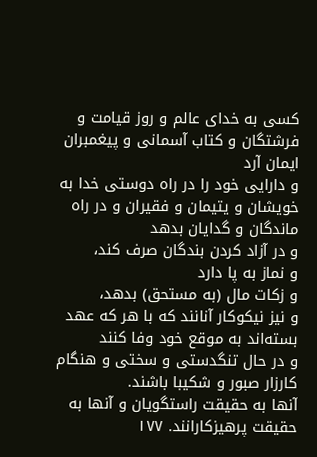کسی به خدای عالم و روز قیامت و فرشتگان و کتاب آسمانی و پیغمبران ایمان آرد
و دارایی خود را در راه دوستی خدا به خویشان و یتیمان و فقیران و در راه ماندگان و گدایان بدهد
و در آزاد کردن بندگان صرف کند،
و نماز به پا دارد
و زکات مال (به مستحق) بدهد،
و نیز نیکوکار آنانند که با هر که عهد بسته‌اند به موقع خود وفا کنند
و در حال تنگدستی و سختی و هنگام کارزار صبور و شکیبا باشند.
آنها به حقیقت راستگویان و آنها به حقیقت پرهیزکارانند. ۱۷۷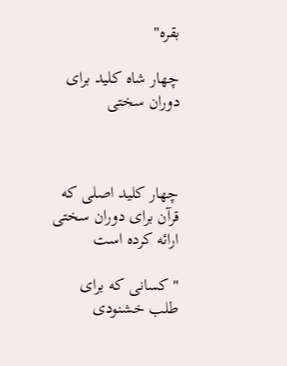بقره"

چهار شاه کلید برای دوران سختی



چهار کلید اصلی که قرآن برای دوران سختی ارائه کرده است

"كسانى كه براى طلب خشنودى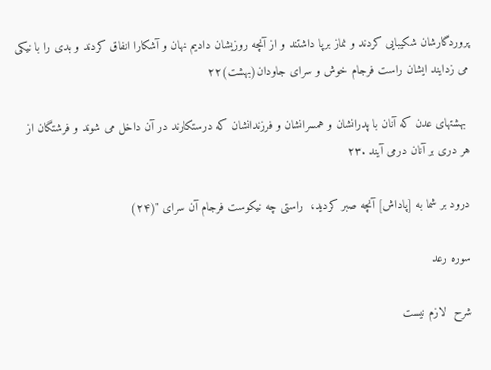پروردگارشان شكيبايى كردند و نماز برپا داشتند و از آنچه روزيشان داديم نهان و آشكارا انفاق كردند و بدى را با نيكى مى زدايند ايشان راست فرجام خوش و سراى جاودان(بهشت)۲۲

 بهشتهاى عدن كه آنان با پدرانشان و همسرانشان و فرزندانشان كه درستكارند در آن داخل مى شوند و فرشتگان از هر درى بر آنان درمى آيند .۲۳

درود بر شما به [پاداش] آنچه صبر كرديد،  راستى چه نيكوست فرجام آن سراى "(۲۴)

سوره رعد

شرح  لازم نیست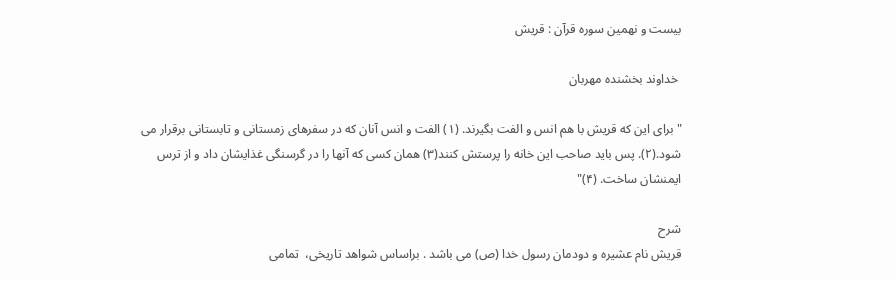بیست و نهمین سوره قرآن : قریش

 خداوند بخشنده مهربان

"برای این که قریش با هم انس و الفت بگیرند. (١) الفت و انس آنان که در سفرهاى زمستانى و تابستانى برقرار می شود.(۲). پس باید صاحب این خانه را پرستش کنند(۳) همان کسی که آنها را در گرسنگی غذایشان داد و از ترس ایمنشان ساخت. (۴)"

شرح
قریش نام عشیره و دودمان رسول خدا (ص) می باشد . براساس شواهد تاریخی،  تمامی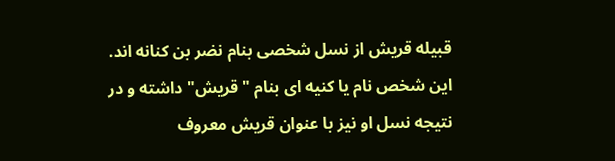قبیله قریش از نسل شخصی بنام نضر بن کنانه اند. این شخص نام یا کنیه ای بنام "قریش" داشته و در نتیجه نسل او نیز با عنوان قریش معروف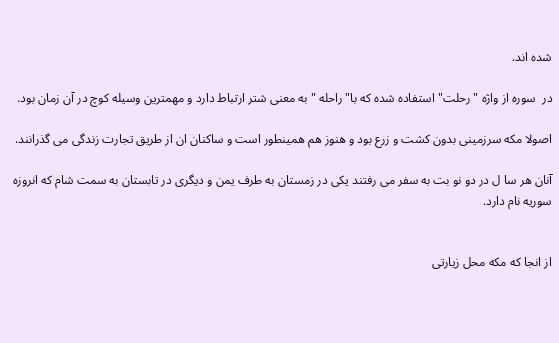شده اند.

در  سوره از واژه "رحلت" استفاده شده که با" راحله " به معنی شتر ارتباط دارد و مهمترین وسیله کوچ در آن زمان بود.

اصولا مکه سرزمینی بدون کشت و زرع بود و هنوز هم همینطور است و ساکنان ان از طریق تجارت زندگی می گذرانند.

آنان هر سا ل در دو نو بت به سفر می رفتند یکی در زمستان به طرف یمن و دیگری در تابستان به سمت شام که انروزه سوریه نام دارد.


از انجا که مکه محل زیارتی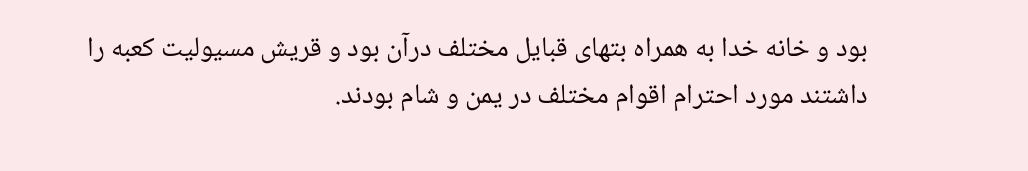بود و خانه خدا به همراه بتهای قبایل مختلف درآن بود و قریش مسیولیت کعبه را داشتند مورد احترام اقوام مختلف در یمن و شام بودند.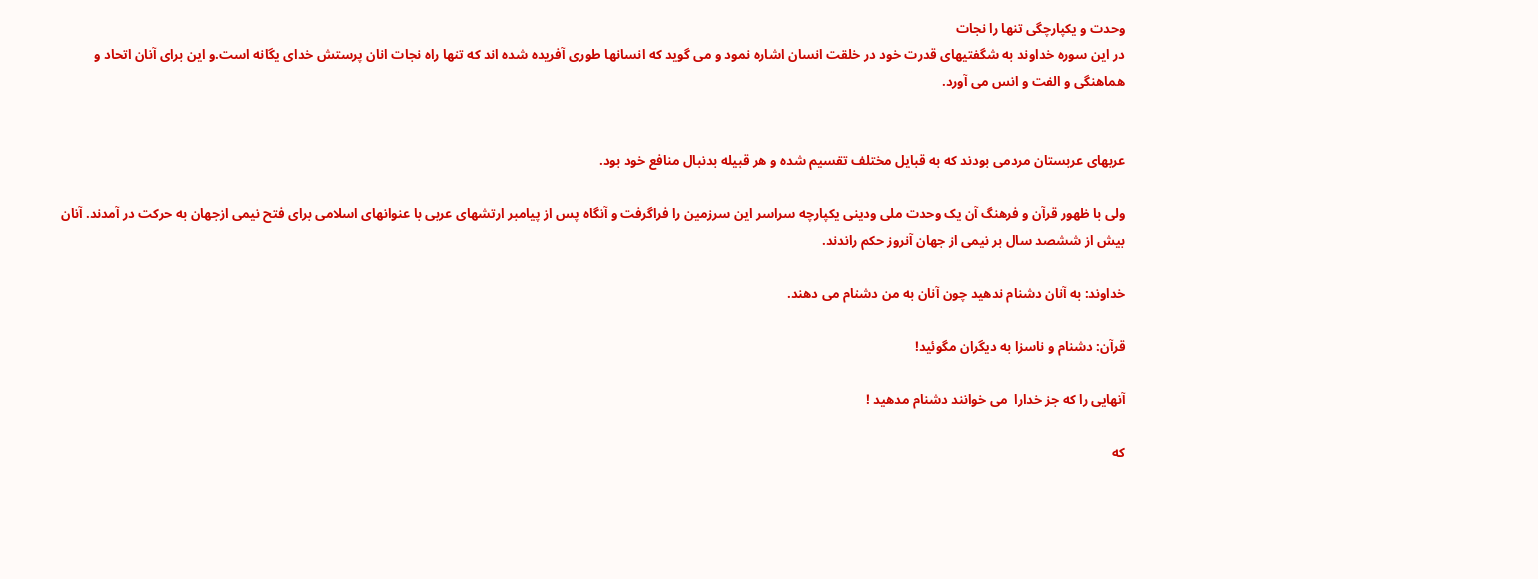وحدت و یکپارچگی تنها را نجات
در این سوره خداوند به شگفتیهای قدرت خود در خلقت انسان اشاره نمود و می گوید که انسانها طوری آفریده شده اند که تنها راه نجات انان پرستش خدای یگانه است.و این برای آنان اتحاد و هماهنگی و الفت و انس می آورد.


عربهای عربستان مردمی بودند که به قبایل مختلف تقسیم شده و هر قبیله بدنبال منافع خود بود.

ولی با ظهور قرآن و فرهنگ آن یک وحدت ملی ودینی یکپارچه سراسر این سرزمین را فراگرفت و آنگاه پس از پیامبر ارتشهای عربی با عنوانهای اسلامی برای فتح نیمی ازجهان به حرکت در آمدند. آنان بیش از ششصد سال بر نیمی از جهان آنروز حکم راندند.

خداوند: به آنان دشنام ندهید چون آنان به من دشنام می دهند.

قرآن: دشنام و ناسزا به دیگران مگوئید!

آنهايى را كه جز خدارا  مى خوانند دشنام مدهيد !

كه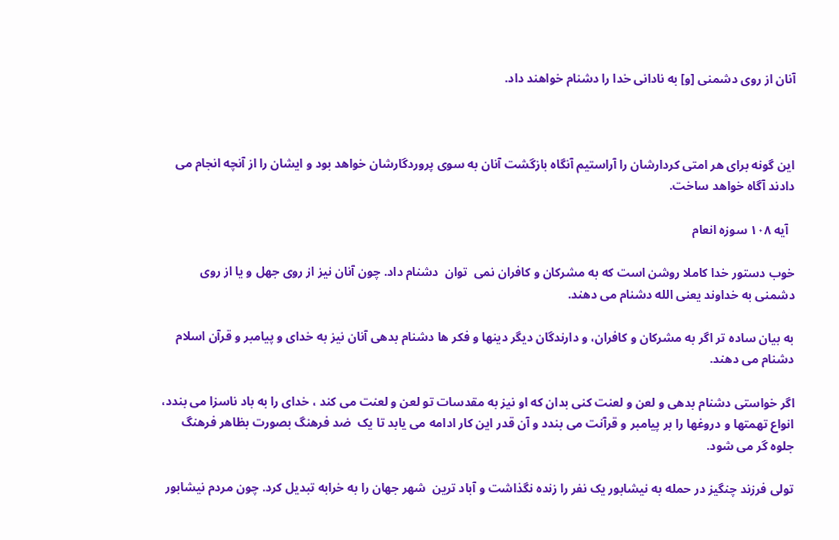آنان از روى دشمنى [و] به نادانى خدا را دشنام خواهند داد.



اين گونه براى هر امتى كردارشان را آراستيم آنگاه بازگشت آنان به سوى پروردگارشان خواهد بود و ايشان را از آنچه انجام مى دادند آگاه خواهد ساخت.

  آیه ۱۰۸ سوزه انعام

خوب دستور خدا کاملا روشن است که به مشرکان و کافران نمی  توان  دشنام داد. چون آنان نیز از روی جهل و یا از روی دشمنی به خداوند یعنی الله دشنام می دهند.

به بیان ساده تر اگر به مشرکان و کافران، و دارندگان دیگر دینها و فکر ها دشنام بدهی آنان نیز به خدای و پیامبر و قرآن اسلام دشنام می دهند.

اگر خواستی دشنام بدهی و لعن و لعنت کنی بدان که او نیز به مقدسات تو لعن و لعنت می کند ، خدای را به باد ناسزا می بندد، انواع تهمتها و دروغها را بر پیامبر و قرآنت می بندد و آن قدر این کار ادامه می یابد تا یک  ضد فرهنگ بصورت بظاهر فرهنگ جلوه گر می شود.

تولی فرزند چنگیز در حمله به نیشابور یک نفر را زنده نگذاشت و آباد ترین  شهر جهان را به خرابه تبدیل کرد. چون مردم نیشابور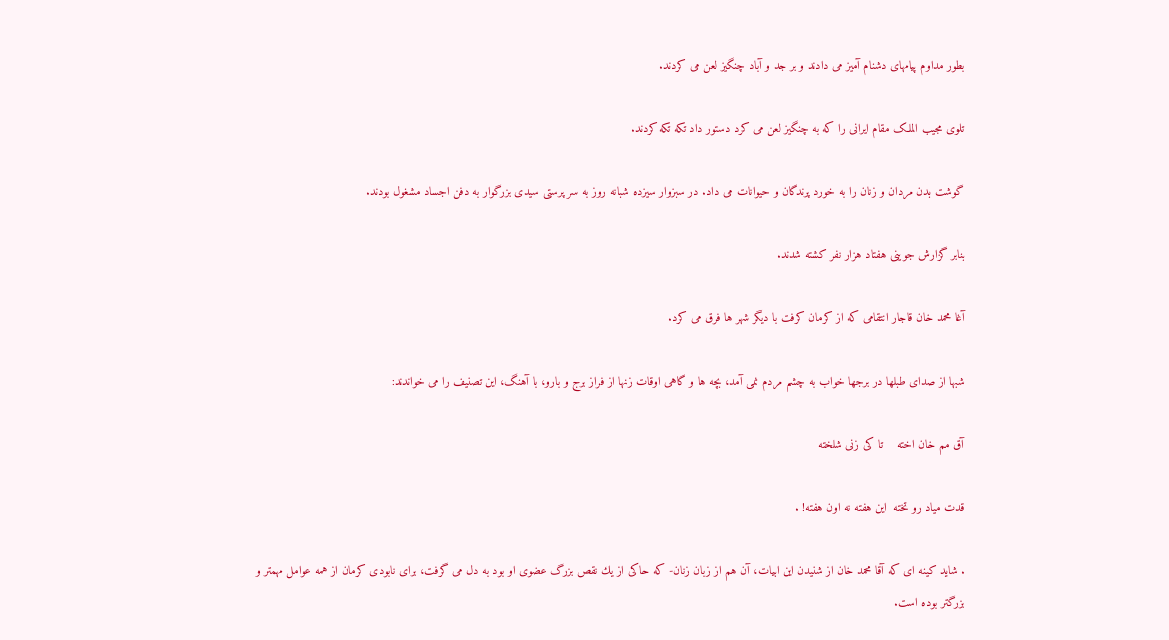بطور مداوم پیامهای دشنام آمیز می دادند و بر جد و آباد چنگیز لعن می کردند.

تلوی مجیب الملک مقام ایرانی را که به چنگیز لعن می کرد دستور داد تکه تکه کردند.

گوشت بدن مردان و زنان را به خورد پرندگان و حیوانات می داد. در سبزوار سیزده شبانه روز به سر پرستی سیدی بزرگوار به دفن اجساد مشغول بودند.

بنابر گزارش جوینی هفتاد هزار نفر کشته شدند.

آغا محمد خان قاجار انتقامی که از کرمان کرفت با دیگر شهر ها فرق می کرد.

شبها از صداى طبلها در برجها خواب به چشم مردم نمى آمد، بچه ها و گاهى اوقات زنها از فراز برج و بارو، با آهنگ، اين تصنيف را مى خواندند:

آق مم خان اخته    تا كى زنى شلخته

قدت مياد رو تخته  اين هفته نه اون هفته! .

. شايد كينه اى كه آقا محمد خان از شنيدن اين ابيات، آن هم از زبان زنان- كه حاكى از يك نقص بزرگ عضوى او بود به دل مى گرفت، براى نابودى كرمان از همه عوامل مهمتر و بزرگتر بوده است.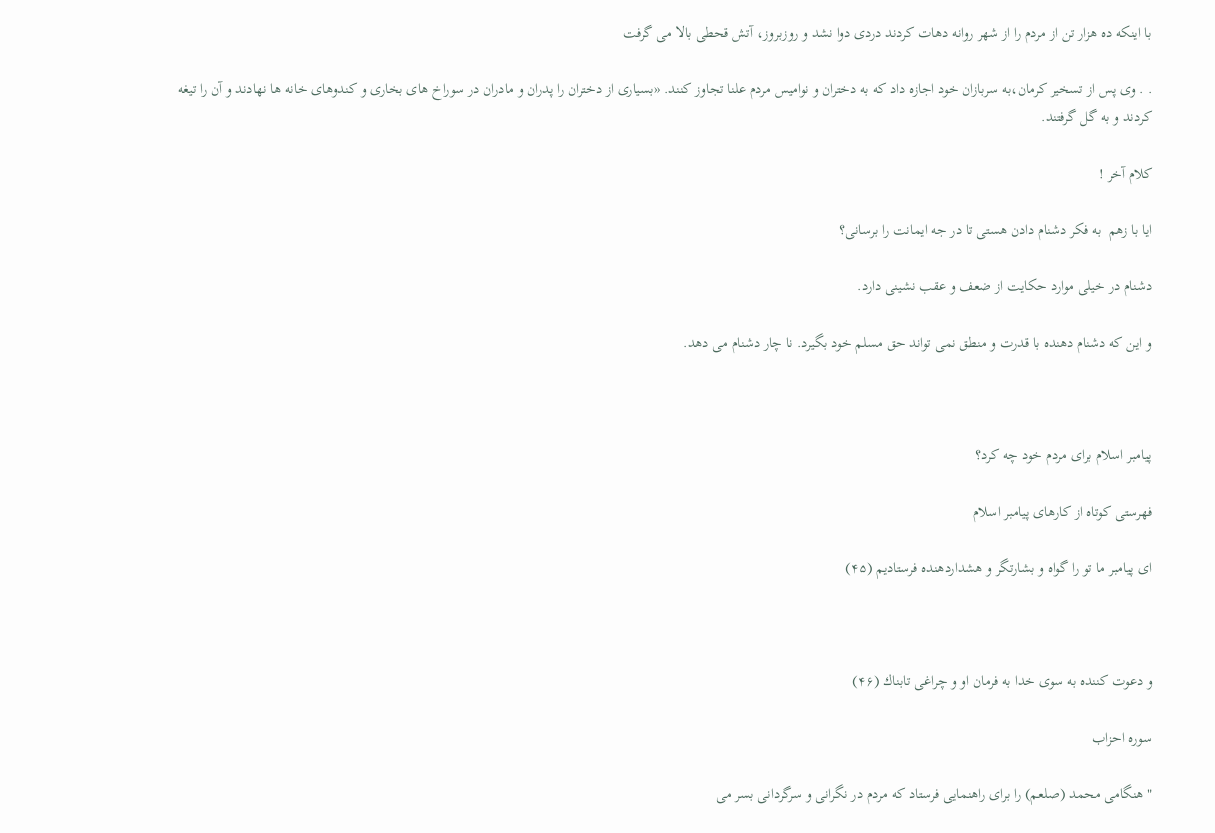با اينكه ده هزار تن از مردم را از شهر روانه دهات كردند دردى دوا نشد و روزبروز، آتش قحطی بالا مى گرفت

. . وى پس از تسخير كرمان،به سربازان خود اجازه داد كه به دختران و نواميس مردم علنا تجاوز كنند. «بسيارى از دختران را پدران و مادران در سوراخ هاى بخارى و كندوهاى خانه ها نهادند و آن را تيغه كردند و به گل گرفتند.

کلام آخر !

ایا با زهم  به فکر دشنام دادن هستی تا در جه ایمانت را برسانی؟

دشنام در خیلی موارد حکایت از ضعف و عقب نشینی دارد.

و این که دشنام دهنده با قدرت و منطق نمی تواند حق مسلم خود بگیرد. نا چار دشنام می دهد.



پیامبر اسلام برای مردم خود چه کرد؟

فهرستی کوتاه از کارهای پیامبر اسلام

اى پيامبر ما تو را گواه و بشارتگر و هشداردهنده فرستاديم (۴۵)



و دعوت كننده به سوى خدا به فرمان او و چراغى تابناك (۴۶)

سوره احزاب

"هنگامى محمد (صلعم) را براى راهنمايى فرستاد كه مردم در نگرانى و سرگردانى بسر مى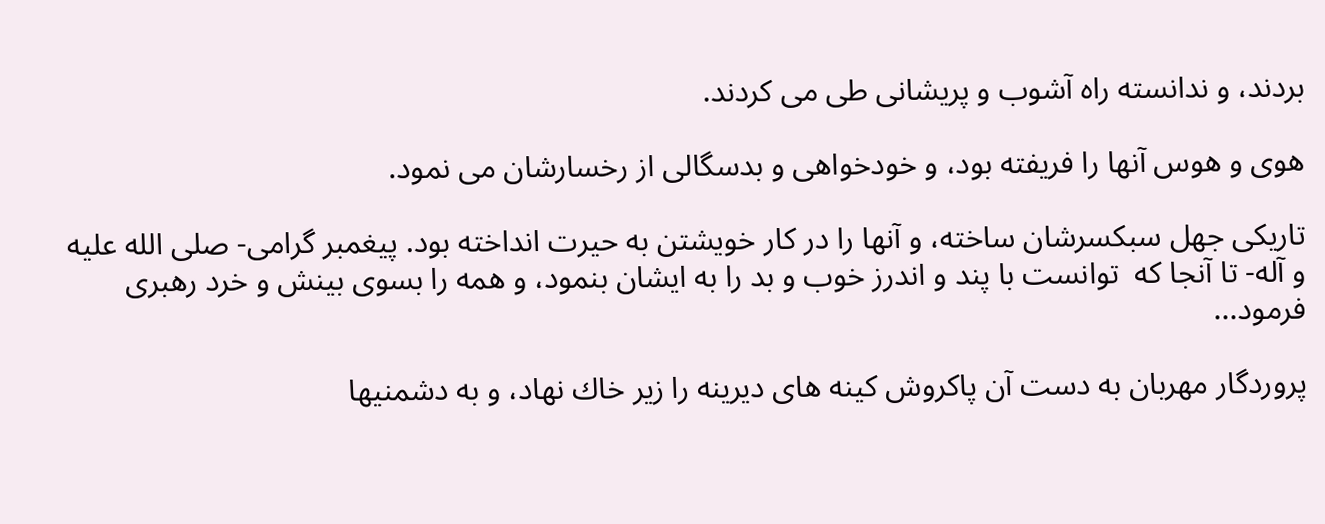بردند، و ندانسته راه آشوب و پريشانى طى مى كردند.

هوى و هوس آنها را فريفته بود، و خودخواهى و بدسگالى از رخسارشان مى نمود.

تاريكى جهل سبكسرشان ساخته، و آنها را در كار خويشتن به حيرت انداخته بود. پيغمبر گرامى- صلى الله عليه و آله- تا آنجا كه  توانست با پند و اندرز خوب و بد را به ايشان بنمود، و همه را بسوى بينش و خرد رهبرى فرمود...

پروردگار مهربان به دست آن پاكروش كينه هاى ديرينه را زير خاك نهاد، و به دشمنيها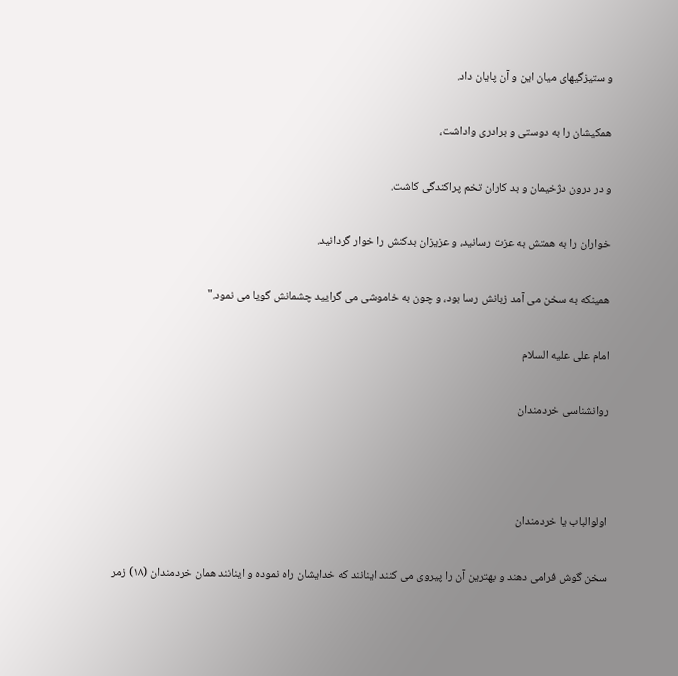و ستيزگيهاى ميان اين و آن پايان داد.

همكيشان را به دوستى و برادرى واداشت،

و در درون دژخيمان و بد كاران تخم پراكندگى كاشت.

خواران را به همتش به عزت رسانيد، و عزيزان بدكنش را خوار گردانيد.

همينكه به سخن مى آمد زبانش رسا بود، و چون به خاموشى مى گراييد چشمانش گويا مى نمود."

امام علی علیه السلام

روانشناسی خردمندان



اولوالباب یا خردمندان

سخن گوش فرامى دهند و بهترين آن را پيروى مى كنند اينانند كه خدايشان راه نموده و اينانند همان خردمندان (۱۸) زمر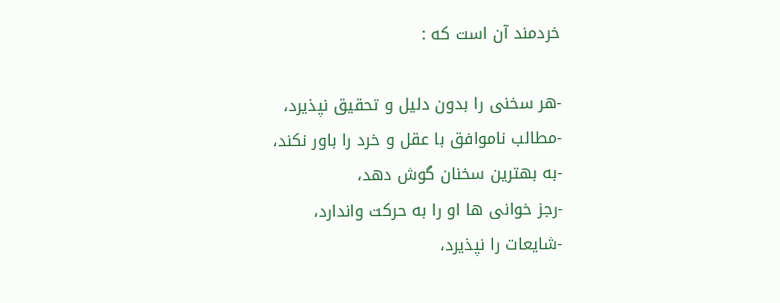خردمند آن است که :

-هر سخنی را بدون دلیل و تحقیق نپذیرد،
-مطالب ناموافق با عقل و خرد را باور نکند،
-به بهترین سخنان گوش دهد،
-رجز خوانی ها او را به حرکت واندارد،
-شایعات را نپذیرد،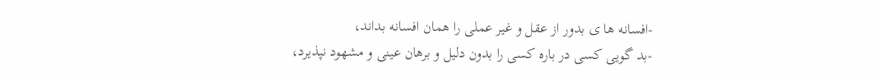-افسانه ها ی بدور از عقل و غیر عملی را همان افسانه بداند،
-بد گویی کسی در باره کسی را بدون دلیل و برهان عینی و مشهود نپذیرد،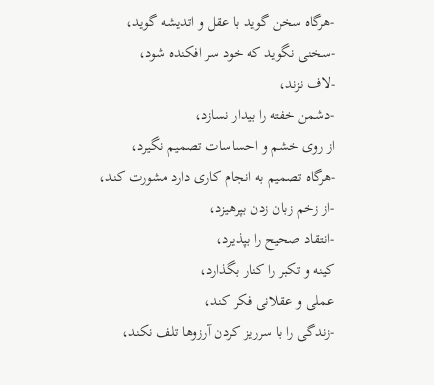-هرگاه سخن گوید با عقل و اتدیشه گوید،
-سخنی نگوید که خود سر افکنده شود،
-لاف نزند،
-دشمن خفته را بیدار نسازد،
از روی خشم و احساسات تصمیم نگیرد،
-هرگاه تصمیم به انجام کاری دارد مشورت کند،
-از زخم زبان زدن بپرهیزد،
-انتقاد صحیح را بپذیرد،
کینه و تکبر را کنار بگذارد،
عملی و عقلانی فکر کند،
-زندگی را با سرریز کردن آرزوها تلف نکند،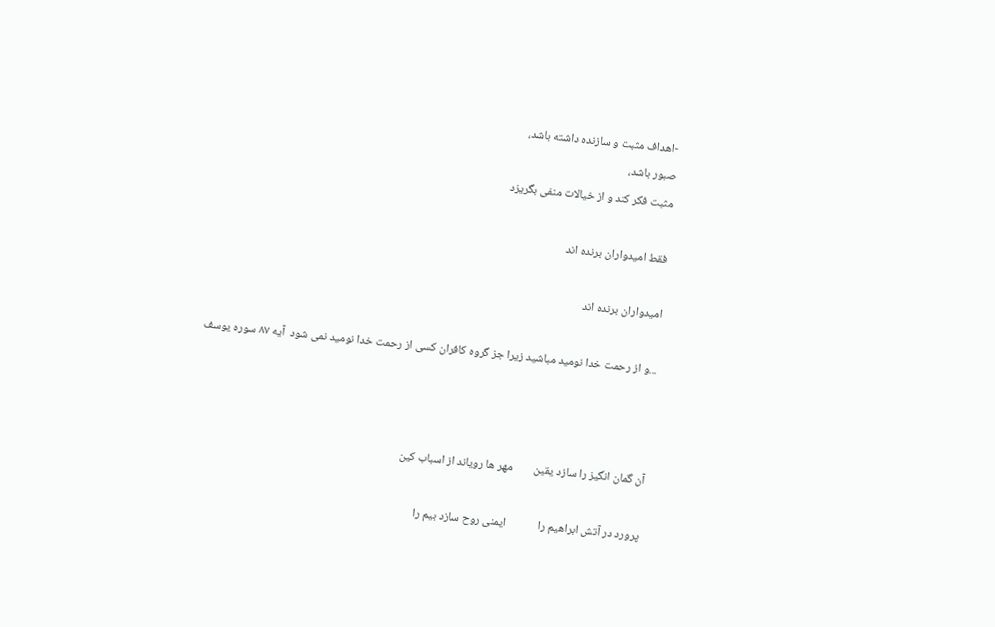-اهداف مثبت و سازنده داشته باشد،
صبور باشد،
مثبت فکر کند و از خیالات منفی بگریزد

فقط امیدواران برنده اند

امیدواران برنده اند

...و از رحمت خدا نوميد مباشيد زيرا جز گروه كافران كسى از رحمت خدا نوميد نمى شود  آیه ۸۷ سوره یوسف



آن گمان انگیز را سازد یقین        مهر ها رویاند از اسباب کین

پرورد در آتش ابراهیم را            ایمنی روح سازد بیم را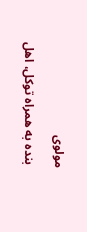مولوی

 بنده به همراه توکل، اهل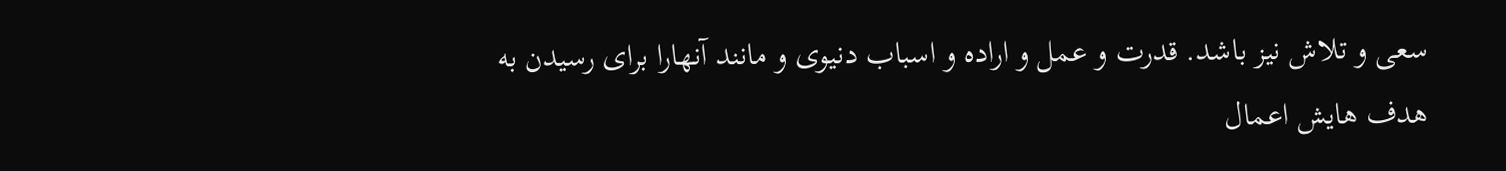سعی و تلاش نیز باشد. قدرت و عمل و اراده و اسباب دنیوی و مانند آنهارا برای رسیدن به هدف هایش اعمال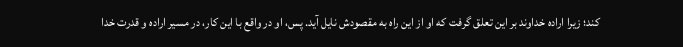کند؛ زیرا اراده خداوند بر این تعلق گرفت که او از این راه به مقصودش نایل آید. پس، او در واقع با این کار، در مسیر اراده و قدرت خدا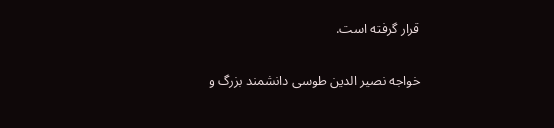قرار گرفته است.

خواجه نصیر الدین طوسی دانشمند بزرگ و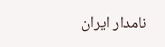نامدار ایران